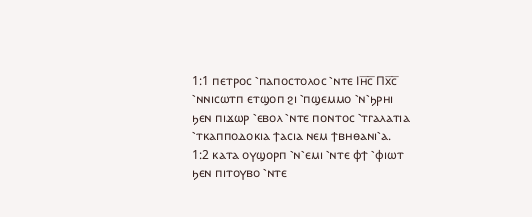1:1 ⲡⲉⲧⲣⲟⲥ ⳿ⲡⲁⲡⲟⲥⲧⲟⲗⲟⲥ ⳿ⲛⲧⲉ Ⲓⲏ̅ⲥ̅ Ⲡⲭ̅ⲥ̅ ⳿ⲛⲛⲓⲥⲱⲧⲡ ⲉⲧϣⲟⲡ ϩⲓ ⳿ⲡϣⲉⲙⲙⲟ ⳿ⲛ⳿ϧⲣⲏⲓ ϧⲉⲛ ⲡⲓϫⲱⲣ ⳿ⲉⲃⲟⲗ ⳿ⲛⲧⲉ ⲡⲟⲛⲧⲟⲥ ⳿ⲧⲅⲁⲗⲁⲧⲓⲁ ⳿ⲧⲕⲁⲡⲡⲟⲇⲟⲕⲓⲁ ϯⲁⲥⲓⲁ ⲛⲉⲙ ϯⲃⲏⲑⲁⲛⲓ⳿ⲁ.
1:2 ⲕⲁⲧⲁ ⲟⲩϣⲟⲣⲡ ⳿ⲛ⳿ⲉⲙⲓ ⳿ⲛⲧⲉ ⲫϯ ⳿ⲫⲓⲱⲧ ϧⲉⲛ ⲡⲓⲧⲟⲩⲃⲟ ⳿ⲛⲧⲉ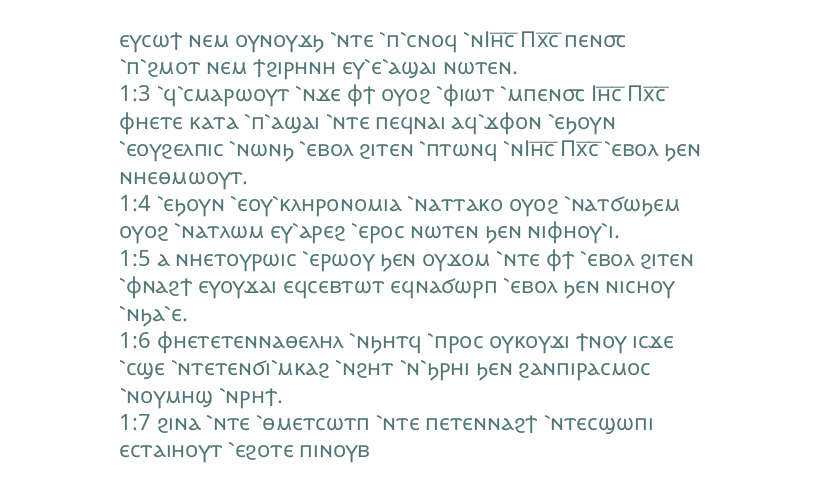ⲉⲩⲥⲱϯ ⲛⲉⲙ ⲟⲩⲛⲟⲩϫϧ ⳿ⲛⲧⲉ ⳿ⲡ⳿ⲥⲛⲟϥ ⳿ⲛⲒⲏ̅ⲥ̅ Ⲡⲭ̅ⲥ̅ ⲡⲉⲛ⳪ ⳿ⲡ⳿ϩⲙⲟⲧ ⲛⲉⲙ ϯϩⲓⲣⲏⲛⲏ ⲉⲩ⳿ⲉ⳿ⲁϣⲁⲓ ⲛⲱⲧⲉⲛ.
1:3 ⳿ϥ⳿ⲥⲙⲁⲣⲱⲟⲩⲧ ⳿ⲛϫⲉ ⲫϯ ⲟⲩⲟϩ ⳿ⲫⲓⲱⲧ ⳿ⲙⲡⲉⲛ⳪ Ⲓⲏ̅ⲥ̅ Ⲡⲭ̅ⲥ̅ ⲫⲏⲉⲧⲉ ⲕⲁⲧⲁ ⳿ⲡ⳿ⲁϣⲁⲓ ⳿ⲛⲧⲉ ⲡⲉϥⲛⲁⲓ ⲁϥ⳿ϫⲫⲟⲛ ⳿ⲉϧⲟⲩⲛ ⳿ⲉⲟⲩϩⲉⲗⲡⲓⲥ ⳿ⲛⲱⲛϧ ⳿ⲉⲃⲟⲗ ϩⲓⲧⲉⲛ ⳿ⲡⲧⲱⲛϥ ⳿ⲛⲒⲏ̅ⲥ̅ Ⲡⲭ̅ⲥ̅ ⳿ⲉⲃⲟⲗ ϧⲉⲛ ⲛⲏⲉⲑⲙⲱⲟⲩⲧ.
1:4 ⳿ⲉϧⲟⲩⲛ ⳿ⲉⲟⲩ⳿ⲕⲗⲏⲣⲟⲛⲟⲙⲓⲁ ⳿ⲛⲁⲧⲧⲁⲕⲟ ⲟⲩⲟϩ ⳿ⲛⲁⲧϭⲱϧⲉⲙ ⲟⲩⲟϩ ⳿ⲛⲁⲧⲗⲱⲙ ⲉⲩ⳿ⲁⲣⲉϩ ⳿ⲉⲣⲟⲥ ⲛⲱⲧⲉⲛ ϧⲉⲛ ⲛⲓⲫⲏⲟⲩ⳿ⲓ.
1:5 ⲁ ⲛⲏⲉⲧⲟⲩⲣⲱⲓⲥ ⳿ⲉⲣⲱⲟⲩ ϧⲉⲛ ⲟⲩϫⲟⲙ ⳿ⲛⲧⲉ ⲫϯ ⳿ⲉⲃⲟⲗ ϩⲓⲧⲉⲛ ⳿ⲫⲛⲁϩϯ ⲉⲩⲟⲩϫⲁⲓ ⲉϥⲥⲉⲃⲧⲱⲧ ⲉϥⲛⲁϭⲱⲣⲡ ⳿ⲉⲃⲟⲗ ϧⲉⲛ ⲛⲓⲥⲏⲟⲩ ⳿ⲛϧⲁ⳿ⲉ.
1:6 ⲫⲏⲉⲧⲉⲧⲉⲛⲛⲁⲑⲉⲗⲏⲗ ⳿ⲛϧⲏⲧϥ ⳿ⲡⲣⲟⲥ ⲟⲩⲕⲟⲩϫⲓ ϯⲛⲟⲩ ⲓⲥϫⲉ ⳿ⲥϣⲉ ⳿ⲛⲧⲉⲧⲉⲛϭⲓ⳿ⲙⲕⲁϩ ⳿ⲛϩⲏⲧ ⳿ⲛ⳿ϧⲣⲏⲓ ϧⲉⲛ ϩⲁⲛⲡⲓⲣⲁⲥⲙⲟⲥ ⳿ⲛⲟⲩⲙⲏϣ ⳿ⲛⲣⲏϯ.
1:7 ϩⲓⲛⲁ ⳿ⲛⲧⲉ ⳿ⲑⲙⲉⲧⲥⲱⲧⲡ ⳿ⲛⲧⲉ ⲡⲉⲧⲉⲛⲛⲁϩϯ ⳿ⲛⲧⲉⲥϣⲱⲡⲓ ⲉⲥⲧⲁⲓⲏⲟⲩⲧ ⳿ⲉϩⲟⲧⲉ ⲡⲓⲛⲟⲩⲃ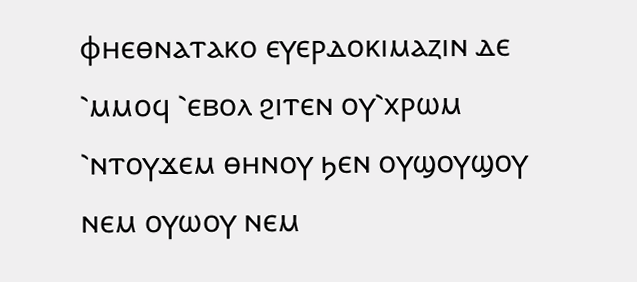ⲫⲏⲉⲑⲛⲁⲧⲁⲕⲟ ⲉⲩⲉⲣⲇⲟⲕⲓⲙⲁⲍⲓⲛ ⲇⲉ ⳿ⲙⲙⲟϥ ⳿ⲉⲃⲟⲗ ϩⲓⲧⲉⲛ ⲟⲩ⳿ⲭⲣⲱⲙ ⳿ⲛⲧⲟⲩϫⲉⲙ ⲑⲏⲛⲟⲩ ϧⲉⲛ ⲟⲩϣⲟⲩϣⲟⲩ ⲛⲉⲙ ⲟⲩⲱⲟⲩ ⲛⲉⲙ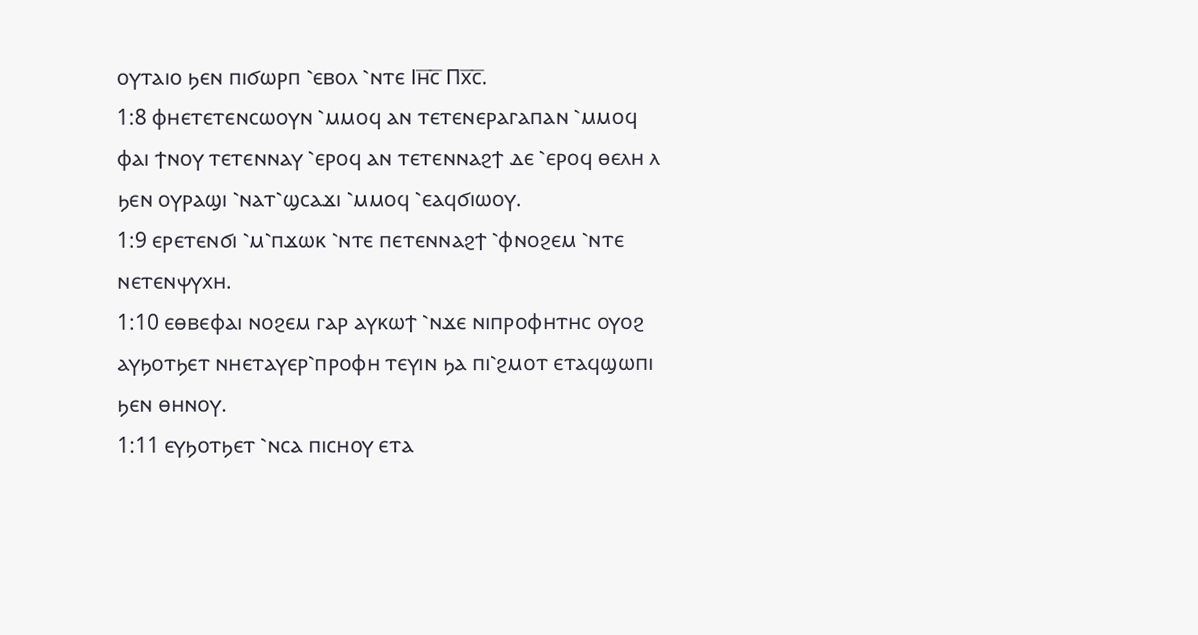ⲟⲩⲧⲁⲓⲟ ϧⲉⲛ ⲡⲓϭⲱⲣⲡ ⳿ⲉⲃⲟⲗ ⳿ⲛⲧⲉ Ⲓⲏ̅ⲥ̅ Ⲡⲭ̅ⲥ̅.
1:8 ⲫⲏⲉⲧⲉⲧⲉⲛⲥⲱⲟⲩⲛ ⳿ⲙⲙⲟϥ ⲁⲛ ⲧⲉⲧⲉⲛⲉⲣⲁⲅⲁⲡⲁⲛ ⳿ⲙⲙⲟϥ ⲫⲁⲓ ϯⲛⲟⲩ ⲧⲉⲧⲉⲛⲛⲁⲩ ⳿ⲉⲣⲟϥ ⲁⲛ ⲧⲉⲧⲉⲛⲛⲁϩϯ ⲇⲉ ⳿ⲉⲣⲟϥ ⲑⲉⲗⲏ ⲗ ϧⲉⲛ ⲟⲩⲣⲁϣⲓ ⳿ⲛⲁⲧ⳿ϣⲥⲁϫⲓ ⳿ⲙⲙⲟϥ ⳿ⲉⲁϥϭⲓⲱⲟⲩ.
1:9 ⲉⲣⲉⲧⲉⲛϭⲓ ⳿ⲙ⳿ⲡϫⲱⲕ ⳿ⲛⲧⲉ ⲡⲉⲧⲉⲛⲛⲁϩϯ ⳿ⲫⲛⲟϩⲉⲙ ⳿ⲛⲧⲉ ⲛⲉⲧⲉⲛⲯⲩⲭⲏ.
1:10 ⲉⲑⲃⲉⲫⲁⲓ ⲛⲟϩⲉⲙ ⲅⲁⲣ ⲁⲩⲕⲱϯ ⳿ⲛϫⲉ ⲛⲓⲡⲣⲟⲫⲏⲧⲏⲥ ⲟⲩⲟϩ ⲁⲩϧⲟⲧϧⲉⲧ ⲛⲏⲉⲧⲁⲩⲉⲣ⳿ⲡⲣⲟⲫⲏ ⲧⲉⲩⲓⲛ ϧⲁ ⲡⲓ⳿ϩⲙⲟⲧ ⲉⲧⲁϥϣⲱⲡⲓ ϧⲉⲛ ⲑⲏⲛⲟⲩ.
1:11 ⲉⲩϧⲟⲧϧⲉⲧ ⳿ⲛⲥⲁ ⲡⲓⲥⲏⲟⲩ ⲉⲧⲁ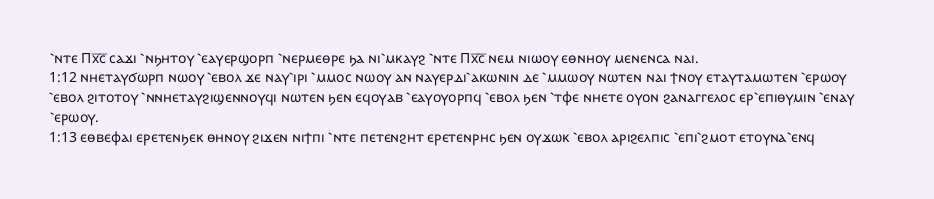⳿ⲛⲧⲉ Ⲡⲭ̅ⲥ̅ ⲥⲁϫⲓ ⳿ⲛϧⲏⲧⲟⲩ ⳿ⲉⲁⲩⲉⲣϣⲟⲣⲡ ⳿ⲛⲉⲣⲙⲉⲑⲣⲉ ϧⲁ ⲛⲓ⳿ⲙⲕⲁⲩϩ ⳿ⲛⲧⲉ Ⲡⲭ̅ⲥ̅ ⲛⲉⲙ ⲛⲓⲱⲟⲩ ⲉⲑⲛⲏⲟⲩ ⲙⲉⲛⲉⲛⲥⲁ ⲛⲁⲓ.
1:12 ⲛⲏⲉⲧⲁⲩϭⲱⲣⲡ ⲛⲱⲟⲩ ⳿ⲉⲃⲟⲗ ϫⲉ ⲛⲁⲩ⳿ⲓⲣⲓ ⳿ⲙⲙⲟⲥ ⲛⲱⲟⲩ ⲁⲛ ⲛⲁⲩⲉⲣⲇⲓ⳿ⲁⲕⲱⲛⲓⲛ ⲇⲉ ⳿ⲙⲙⲱⲟⲩ ⲛⲱⲧⲉⲛ ⲛⲁⲓ ϯⲛⲟⲩ ⲉⲧⲁⲩⲧⲁⲙⲱⲧⲉⲛ ⳿ⲉⲣⲱⲟⲩ ⳿ⲉⲃⲟⲗ ϩⲓⲧⲟⲧⲟⲩ ⳿ⲛⲛⲏⲉⲧⲁⲩϩⲓϣⲉⲛⲛⲟⲩϥⲓ ⲛⲱⲧⲉⲛ ϧⲉⲛ ⲉϥⲟⲩⲁⲃ ⳿ⲉⲁⲩⲟⲩⲟⲣⲡϥ ⳿ⲉⲃⲟⲗ ϧⲉⲛ ⳿ⲧⲫⲉ ⲛⲏⲉⲧⲉ ⲟⲩⲟⲛ ϩⲁⲛⲁⲅⲅⲉⲗⲟⲥ ⲉⲣ⳿ⲉⲡⲓⲑⲩⲙⲓⲛ ⳿ⲉⲛⲁⲩ ⳿ⲉⲣⲱⲟⲩ.
1:13 ⲉⲑⲃⲉⲫⲁⲓ ⲉⲣⲉⲧⲉⲛϧⲉⲕ ⲑⲏⲛⲟⲩ ϩⲓϫⲉⲛ ⲛⲓϯⲡⲓ ⳿ⲛⲧⲉ ⲡⲉⲧⲉⲛϩⲏⲧ ⲉⲣⲉⲧⲉⲛⲣⲏⲥ ϧⲉⲛ ⲟⲩϫⲱⲕ ⳿ⲉⲃⲟⲗ ⲁⲣⲓϩⲉⲗⲡⲓⲥ ⳿ⲉⲡⲓ⳿ϩⲙⲟⲧ ⲉⲧⲟⲩⲛⲁ⳿ⲉⲛϥ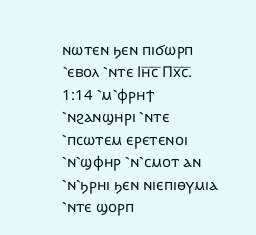ⲛⲱⲧⲉⲛ ϧⲉⲛ ⲡⲓϭⲱⲣⲡ ⳿ⲉⲃⲟⲗ ⳿ⲛⲧⲉ Ⲓⲏ̅ⲥ̅ Ⲡⲭ̅ⲥ̅.
1:14 ⳿ⲙ⳿ⲫⲣⲏϯ ⳿ⲛϩⲁⲛϣⲏⲣⲓ ⳿ⲛⲧⲉ ⳿ⲡⲥⲱⲧⲉⲙ ⲉⲣⲉⲧⲉⲛⲟⲓ ⳿ⲛ⳿ϣⲫⲏⲣ ⳿ⲛ⳿ⲥⲙⲟⲧ ⲁⲛ ⳿ⲛ⳿ϧⲣⲏⲓ ϧⲉⲛ ⲛⲓⲉⲡⲓⲑⲩⲙⲓⲁ ⳿ⲛⲧⲉ ϣⲟⲣⲡ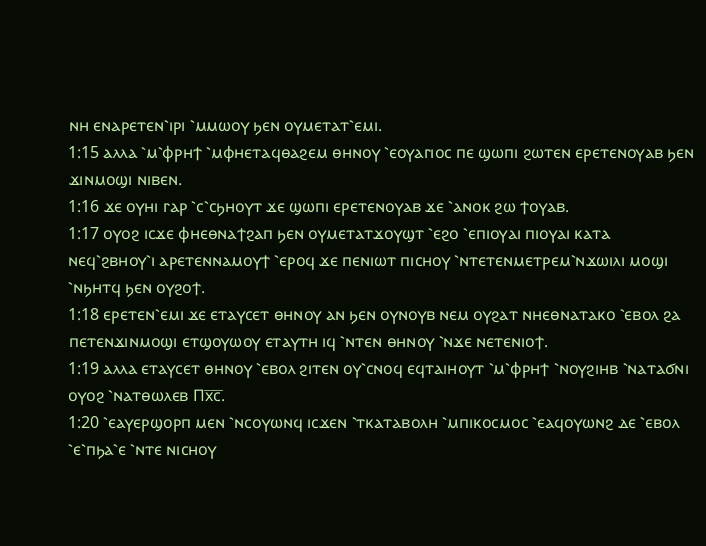ⲛⲏ ⲉⲛⲁⲣⲉⲧⲉⲛ⳿ⲓⲣⲓ ⳿ⲙⲙⲱⲟⲩ ϧⲉⲛ ⲟⲩⲙⲉⲧⲁⲧ⳿ⲉⲙⲓ.
1:15 ⲁⲗⲗⲁ ⳿ⲙ⳿ⲫⲣⲏϯ ⳿ⲙⲫⲏⲉⲧⲁϥⲑⲁϩⲉⲙ ⲑⲏⲛⲟⲩ ⳿ⲉⲟⲩⲁⲅⲓⲟⲥ ⲡⲉ ϣⲱⲡⲓ ϩⲱⲧⲉⲛ ⲉⲣⲉⲧⲉⲛⲟⲩⲁⲃ ϧⲉⲛ ϫⲓⲛⲙⲟϣⲓ ⲛⲓⲃⲉⲛ.
1:16 ϫⲉ ⲟⲩⲏⲓ ⲅⲁⲣ ⳿ⲥ⳿ⲥϧⲏⲟⲩⲧ ϫⲉ ϣⲱⲡⲓ ⲉⲣⲉⲧⲉⲛⲟⲩⲁⲃ ϫⲉ ⳿ⲁⲛⲟⲕ ϩⲱ ϯⲟⲩⲁⲃ.
1:17 ⲟⲩⲟϩ ⲓⲥϫⲉ ⲫⲏⲉⲑⲛⲁϯϩⲁⲡ ϧⲉⲛ ⲟⲩⲙⲉⲧⲁⲧϫⲟⲩϣⲧ ⳿ⲉϩⲟ ⳿ⲉⲡⲓⲟⲩⲁⲓ ⲡⲓⲟⲩⲁⲓ ⲕⲁⲧⲁ ⲛⲉϥ⳿ϩⲃⲏⲟⲩ⳿ⲓ ⲁⲣⲉⲧⲉⲛⲛⲁⲙⲟⲩϯ ⳿ⲉⲣⲟϥ ϫⲉ ⲡⲉⲛⲓⲱⲧ ⲡⲓⲥⲏⲟⲩ ⳿ⲛⲧⲉⲧⲉⲛⲙⲉⲧⲣⲉⲙ⳿ⲛϫⲱⲓⲗⲓ ⲙⲟϣⲓ ⳿ⲛϧⲏⲧϥ ϧⲉⲛ ⲟⲩϩⲟϯ.
1:18 ⲉⲣⲉⲧⲉⲛ⳿ⲉⲙⲓ ϫⲉ ⲉⲧⲁⲩⲥⲉⲧ ⲑⲏⲛⲟⲩ ⲁⲛ ϧⲉⲛ ⲟⲩⲛⲟⲩⲃ ⲛⲉⲙ ⲟⲩϩⲁⲧ ⲛⲏⲉⲑⲛⲁⲧⲁⲕⲟ ⳿ⲉⲃⲟⲗ ϩⲁ ⲡⲉⲧⲉⲛϫⲓⲛⲙⲟϣⲓ ⲉⲧϣⲟⲩⲱⲟⲩ ⲉⲧⲁⲩⲧⲏ ⲓϥ ⳿ⲛⲧⲉⲛ ⲑⲏⲛⲟⲩ ⳿ⲛϫⲉ ⲛⲉⲧⲉⲛⲓⲟϯ.
1:19 ⲁⲗⲗⲁ ⲉⲧⲁⲩⲥⲉⲧ ⲑⲏⲛⲟⲩ ⳿ⲉⲃⲟⲗ ϩⲓⲧⲉⲛ ⲟⲩ⳿ⲥⲛⲟϥ ⲉϥⲧⲁⲓⲏⲟⲩⲧ ⳿ⲙ⳿ⲫⲣⲏϯ ⳿ⲛⲟⲩϩⲓⲏⲃ ⳿ⲛⲁⲧⲁϭⲛⲓ ⲟⲩⲟϩ ⳿ⲛⲁⲧⲑⲱⲗⲉⲃ Ⲡⲭ̅ⲥ̅.
1:20 ⳿ⲉⲁⲩⲉⲣϣⲟⲣⲡ ⲙⲉⲛ ⳿ⲛⲥⲟⲩⲱⲛϥ ⲓⲥϫⲉⲛ ⳿ⲧⲕⲁⲧⲁⲃⲟⲗⲏ ⳿ⲙⲡⲓⲕⲟⲥⲙⲟⲥ ⳿ⲉⲁϥⲟⲩⲱⲛϩ ⲇⲉ ⳿ⲉⲃⲟⲗ ⳿ⲉ⳿ⲡϧⲁ⳿ⲉ ⳿ⲛⲧⲉ ⲛⲓⲥⲏⲟⲩ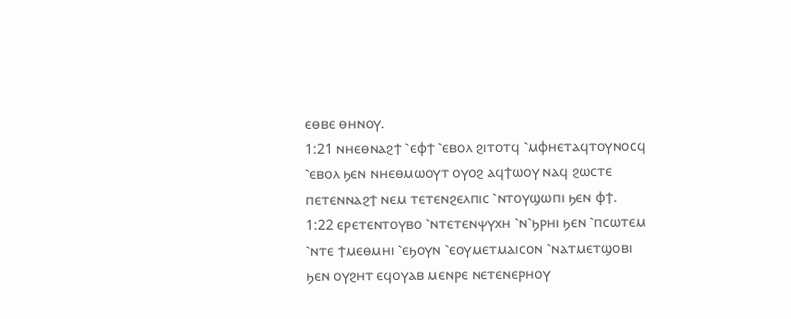ⲉⲑⲃⲉ ⲑⲏⲛⲟⲩ.
1:21 ⲛⲏⲉⲑⲛⲁϩϯ ⳿ⲉⲫϯ ⳿ⲉⲃⲟⲗ ϩⲓⲧⲟⲧϥ ⳿ⲙⲫⲏⲉⲧⲁϥⲧⲟⲩⲛⲟⲥϥ ⳿ⲉⲃⲟⲗ ϧⲉⲛ ⲛⲏⲉⲑⲙⲱⲟⲩⲧ ⲟⲩⲟϩ ⲁϥϯⲱⲟⲩ ⲛⲁϥ ϩⲱⲥⲧⲉ ⲡⲉⲧⲉⲛⲛⲁϩϯ ⲛⲉⲙ ⲧⲉⲧⲉⲛϩⲉⲗⲡⲓⲥ ⳿ⲛⲧⲟⲩϣⲱⲡⲓ ϧⲉⲛ ⲫϯ.
1:22 ⲉⲣⲉⲧⲉⲛⲧⲟⲩⲃⲟ ⳿ⲛⲧⲉⲧⲉⲛⲯⲩⲭⲏ ⳿ⲛ⳿ϧⲣⲏⲓ ϧⲉⲛ ⳿ⲡⲥⲱⲧⲉⲙ ⳿ⲛⲧⲉ ϯⲙⲉⲑⲙⲏⲓ ⳿ⲉϧⲟⲩⲛ ⳿ⲉⲟⲩⲙⲉⲧⲙⲁⲓⲥⲟⲛ ⳿ⲛⲁⲧⲙⲉⲧϣⲟⲃⲓ ϧⲉⲛ ⲟⲩϩⲏⲧ ⲉϥⲟⲩⲁⲃ ⲙⲉⲛⲣⲉ ⲛⲉⲧⲉⲛⲉⲣⲏⲟⲩ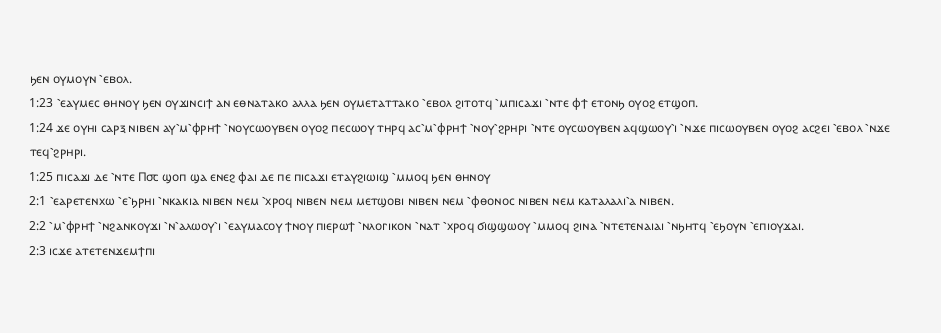ϧⲉⲛ ⲟⲩⲙⲟⲩⲛ ⳿ⲉⲃⲟⲗ.
1:23 ⳿ⲉⲁⲩⲙⲉⲥ ⲑⲏⲛⲟⲩ ϧⲉⲛ ⲟⲩϫⲓⲛⲥⲓϯ ⲁⲛ ⲉⲑⲛⲁⲧⲁⲕⲟ ⲁⲗⲗⲁ ϧⲉⲛ ⲟⲩⲙⲉⲧⲁⲧⲧⲁⲕⲟ ⳿ⲉⲃⲟⲗ ϩⲓⲧⲟⲧϥ ⳿ⲙⲡⲓⲥⲁϫⲓ ⳿ⲛⲧⲉ ⲫϯ ⲉⲧⲟⲛϧ ⲟⲩⲟϩ ⲉⲧϣⲟⲡ.
1:24 ϫⲉ ⲟⲩⲏⲓ ⲥⲁⲣⲝ ⲛⲓⲃⲉⲛ ⲁⲩ⳿ⲙ⳿ⲫⲣⲏϯ ⳿ⲛⲟⲩⲥⲱⲟⲩⲃⲉⲛ ⲟⲩⲟϩ ⲡⲉⲥⲱⲟⲩ ⲧⲏⲣϥ ⲁⲥ⳿ⲙ⳿ⲫⲣⲏϯ ⳿ⲛⲟⲩ⳿ϩⲣⲏⲣⲓ ⳿ⲛⲧⲉ ⲟⲩⲥⲱⲟⲩⲃⲉⲛ ⲁϥϣⲱⲟⲩ⳿ⲓ ⳿ⲛϫⲉ ⲡⲓⲥⲱⲟⲩⲃⲉⲛ ⲟⲩⲟϩ ⲁⲥϩⲉⲓ ⳿ⲉⲃⲟⲗ ⳿ⲛϫⲉ ⲧⲉϥ⳿ϩⲣⲏⲣⲓ.
1:25 ⲡⲓⲥⲁϫⲓ ⲇⲉ ⳿ⲛⲧⲉ Ⲡ⳪ ϣⲟⲡ ϣⲁ ⲉⲛⲉϩ ⲫⲁⲓ ⲇⲉ ⲡⲉ ⲡⲓⲥⲁϫⲓ ⲉⲧⲁⲩϩⲓⲱⲓϣ ⳿ⲙⲙⲟϥ ϧⲉⲛ ⲑⲏⲛⲟⲩ
2:1 ⳿ⲉⲁⲣⲉⲧⲉⲛⲭⲱ ⳿ⲉ⳿ϧⲣⲏⲓ ⳿ⲛⲕⲁⲕⲓⲁ ⲛⲓⲃⲉⲛ ⲛⲉⲙ ⳿ⲭⲣⲟϥ ⲛⲓⲃⲉⲛ ⲛⲉⲙ ⲙⲉⲧϣⲟⲃⲓ ⲛⲓⲃⲉⲛ ⲛⲉⲙ ⳿ⲫⲑⲟⲛⲟⲥ ⲛⲓⲃⲉⲛ ⲛⲉⲙ ⲕⲁⲧⲁⲗⲁⲗⲓ⳿ⲁ ⲛⲓⲃⲉⲛ.
2:2 ⳿ⲙ⳿ⲫⲣⲏϯ ⳿ⲛϩⲁⲛⲕⲟⲩϫⲓ ⳿ⲛ⳿ⲁⲗⲱⲟⲩ⳿ⲓ ⳿ⲉⲁⲩⲙⲁⲥⲟⲩ ϯⲛⲟⲩ ⲡⲓⲉⲣⲱϯ ⳿ⲛⲗⲟⲅⲓⲕⲟⲛ ⳿ⲛⲁⲧ ⳿ⲭⲣⲟϥ ϭⲓϣϣⲱⲟⲩ ⳿ⲙⲙⲟϥ ϩⲓⲛⲁ ⳿ⲛⲧⲉⲧⲉⲛⲁⲓⲁⲓ ⳿ⲛϧⲏⲧϥ ⳿ⲉϧⲟⲩⲛ ⳿ⲉⲡⲓⲟⲩϫⲁⲓ.
2:3 ⲓⲥϫⲉ ⲁⲧⲉⲧⲉⲛϫⲉⲙϯⲡⲓ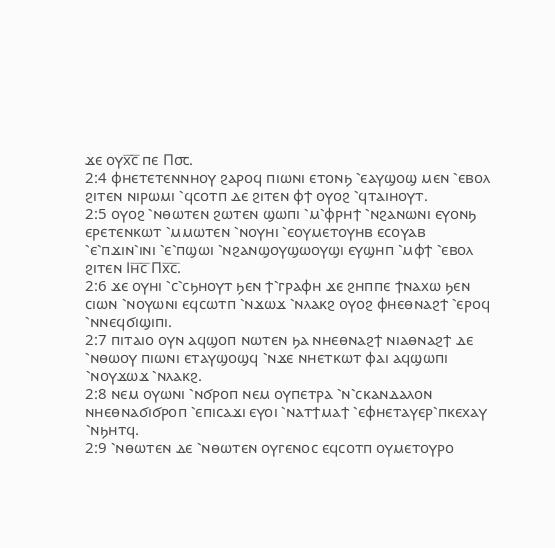ϫⲉ ⲟⲩⲭ̅ⲥ̅ ⲡⲉ Ⲡ⳪.
2:4 ⲫⲏⲉⲧⲉⲧⲉⲛⲛⲏⲟⲩ ϩⲁⲣⲟϥ ⲡⲓⲱⲛⲓ ⲉⲧⲟⲛϧ ⳿ⲉⲁⲩϣⲟϣ ⲙⲉⲛ ⳿ⲉⲃⲟⲗ ϩⲓⲧⲉⲛ ⲛⲓⲣⲱⲙⲓ ⳿ϥⲥⲟⲧⲡ ⲇⲉ ϩⲓⲧⲉⲛ ⲫϯ ⲟⲩⲟϩ ⳿ϥⲧⲁⲓⲏⲟⲩⲧ.
2:5 ⲟⲩⲟϩ ⳿ⲛⲑⲱⲧⲉⲛ ϩⲱⲧⲉⲛ ϣⲱⲡⲓ ⳿ⲙ⳿ⲫⲣⲏϯ ⳿ⲛϩⲁⲛⲱⲛⲓ ⲉⲩⲟⲛϧ ⲉⲣⲉⲧⲉⲛⲕⲱⲧ ⳿ⲙⲙⲱⲧⲉⲛ ⳿ⲛⲟⲩⲏⲓ ⳿ⲉⲟⲩⲙⲉⲧⲟⲩⲏⲃ ⲉⲥⲟⲩⲁⲃ ⳿ⲉ⳿ⲡϫⲓⲛ⳿ⲓⲛⲓ ⳿ⲉ⳿ⲡϣⲱⲓ ⳿ⲛϩⲁⲛϣⲟⲩϣⲱⲟⲩϣⲓ ⲉⲩϣⲏⲡ ⳿ⲙⲫϯ ⳿ⲉⲃⲟⲗ ϩⲓⲧⲉⲛ Ⲓⲏ̅ⲥ̅ Ⲡⲭ̅ⲥ̅.
2:6 ϫⲉ ⲟⲩⲏⲓ ⳿ⲥ⳿ⲥϧⲏⲟⲩⲧ ϧⲉⲛ ϯ⳿ⲅⲣⲁⲫⲏ ϫⲉ ϩⲏⲡⲡⲉ ϯⲛⲁⲭⲱ ϧⲉⲛ ⲥⲓⲱⲛ ⳿ⲛⲟⲩⲱⲛⲓ ⲉϥⲥⲱⲧⲡ ⳿ⲛϫⲱϫ ⳿ⲛⲗⲁⲕϩ ⲟⲩⲟϩ ⲫⲏⲉⲑⲛⲁϩϯ ⳿ⲉⲣⲟϥ ⳿ⲛⲛⲉϥϭⲓϣⲓⲡⲓ.
2:7 ⲡⲓⲧⲁⲓⲟ ⲟⲩⲛ ⲁϥϣⲟⲡ ⲛⲱⲧⲉⲛ ϧⲁ ⲛⲏⲉⲑⲛⲁϩϯ ⲛⲓⲁⲑⲛⲁϩϯ ⲇⲉ ⳿ⲛⲑⲱⲟⲩ ⲡⲓⲱⲛⲓ ⲉⲧⲁⲩϣⲟϣϥ ⳿ⲛϫⲉ ⲛⲏⲉⲧⲕⲱⲧ ⲫⲁⲓ ⲁϥϣⲱⲡⲓ ⳿ⲛⲟⲩϫⲱϫ ⳿ⲛⲗⲁⲕϩ.
2:8 ⲛⲉⲙ ⲟⲩⲱⲛⲓ ⳿ⲛϭⲣⲟⲡ ⲛⲉⲙ ⲟⲩⲡⲉⲧⲣⲁ ⳿ⲛ⳿ⲥⲕⲁⲛⲇⲁⲗⲟⲛ ⲛⲏⲉⲑⲛⲁϭⲓϭⲣⲟⲡ ⳿ⲉⲡⲓⲥⲁϫⲓ ⲉⲩⲟⲓ ⳿ⲛⲁⲧϯⲙⲁϯ ⳿ⲉⲫⲏⲉⲧⲁⲩⲉⲣ⳿ⲡⲕⲉⲭⲁⲩ ⳿ⲛϧⲏⲧϥ.
2:9 ⳿ⲛⲑⲱⲧⲉⲛ ⲇⲉ ⳿ⲛⲑⲱⲧⲉⲛ ⲟⲩⲅⲉⲛⲟⲥ ⲉϥⲥⲟⲧⲡ ⲟⲩⲙⲉⲧⲟⲩⲣⲟ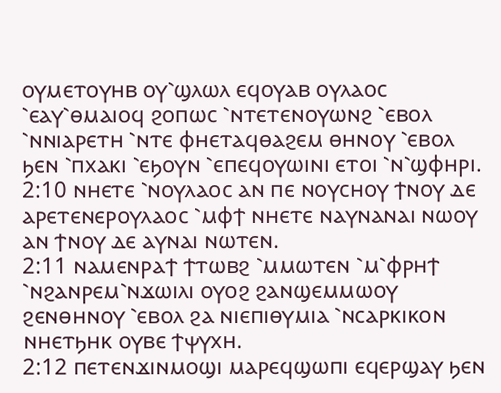ⲟⲩⲙⲉⲧⲟⲩⲏⲃ ⲟⲩ⳿ϣⲗⲱⲗ ⲉϥⲟⲩⲁⲃ ⲟⲩⲗⲁⲟⲥ ⳿ⲉⲁⲩ⳿ⲑⲙⲁⲓⲟϥ ϩⲟⲡⲱⲥ ⳿ⲛⲧⲉⲧⲉⲛⲟⲩⲱⲛϩ ⳿ⲉⲃⲟⲗ ⳿ⲛⲛⲓⲁⲣⲉⲧⲏ ⳿ⲛⲧⲉ ⲫⲏⲉⲧⲁϥⲑⲁϩⲉⲙ ⲑⲏⲛⲟⲩ ⳿ⲉⲃⲟⲗ ϧⲉⲛ ⳿ⲡⲭⲁⲕⲓ ⳿ⲉϧⲟⲩⲛ ⳿ⲉⲡⲉϥⲟⲩⲱⲓⲛⲓ ⲉⲧⲟⲓ ⳿ⲛ⳿ϣⲫⲏⲣⲓ.
2:10 ⲛⲏⲉⲧⲉ ⳿ⲛⲟⲩⲗⲁⲟⲥ ⲁⲛ ⲡⲉ ⲛⲟⲩⲥⲏⲟⲩ ϯⲛⲟⲩ ⲇⲉ ⲁⲣⲉⲧⲉⲛⲉⲣⲟⲩⲗⲁⲟⲥ ⳿ⲙⲫϯ ⲛⲏⲉⲧⲉ ⲛⲁⲩⲛⲁⲛⲁⲓ ⲛⲱⲟⲩ ⲁⲛ ϯⲛⲟⲩ ⲇⲉ ⲁⲩⲛⲁⲓ ⲛⲱⲧⲉⲛ.
2:11 ⲛⲁⲙⲉⲛⲣⲁϯ ϯⲧⲱⲃϩ ⳿ⲙⲙⲱⲧⲉⲛ ⳿ⲙ⳿ⲫⲣⲏϯ ⳿ⲛϩⲁⲛⲣⲉⲙ⳿ⲛϫⲱⲓⲗⲓ ⲟⲩⲟϩ ϩⲁⲛϣⲉⲙⲙⲱⲟⲩ ϩⲉⲛⲑⲏⲛⲟⲩ ⳿ⲉⲃⲟⲗ ϩⲁ ⲛⲓⲉⲡⲓⲑⲩⲙⲓⲁ ⳿ⲛⲥⲁⲣⲕⲓⲕⲟⲛ ⲛⲏⲉⲧϧⲏⲕ ⲟⲩⲃⲉ ϯⲯⲩⲭⲏ.
2:12 ⲡⲉⲧⲉⲛϫⲓⲛⲙⲟϣⲓ ⲙⲁⲣⲉϥϣⲱⲡⲓ ⲉϥⲉⲣϣⲁⲩ ϧⲉⲛ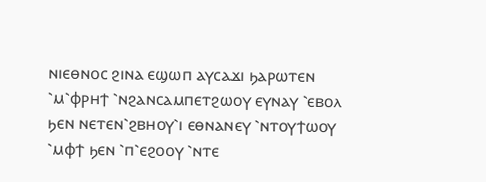ⲛⲓⲉⲑⲛⲟⲥ ϩⲓⲛⲁ ⲉϣⲱⲡ ⲁⲩⲥⲁϫⲓ ϧⲁⲣⲱⲧⲉⲛ ⳿ⲙ⳿ⲫⲣⲏϯ ⳿ⲛϩⲁⲛⲥⲁⲙⲡⲉⲧϩⲱⲟⲩ ⲉⲩⲛⲁⲩ ⳿ⲉⲃⲟⲗ ϧⲉⲛ ⲛⲉⲧⲉⲛ⳿ϩⲃⲏⲟⲩ⳿ⲓ ⲉⲑⲛⲁⲛⲉⲩ ⳿ⲛⲧⲟⲩϯⲱⲟⲩ ⳿ⲙⲫϯ ϧⲉⲛ ⳿ⲡ⳿ⲉϩⲟⲟⲩ ⳿ⲛⲧⲉ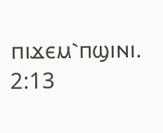ⲡⲓϫⲉⲙ⳿ⲡϣⲓⲛⲓ.
2:13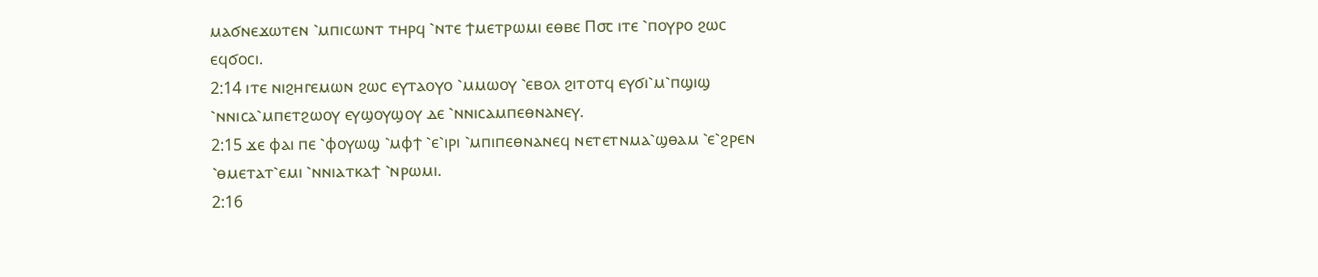ⲙⲁϭⲛⲉϫⲱⲧⲉⲛ ⳿ⲙⲡⲓⲥⲱⲛⲧ ⲧⲏⲣϥ ⳿ⲛⲧⲉ ϯⲙⲉⲧⲣⲱⲙⲓ ⲉⲑⲃⲉ Ⲡ⳪ ⲓⲧⲉ ⳿ⲡⲟⲩⲣⲟ ϩⲱⲥ ⲉϥϭⲟⲥⲓ.
2:14 ⲓⲧⲉ ⲛⲓϩⲏⲅⲉⲙⲱⲛ ϩⲱⲥ ⲉⲩⲧⲁⲟⲩⲟ ⳿ⲙⲙⲱⲟⲩ ⳿ⲉⲃⲟⲗ ϩⲓⲧⲟⲧϥ ⲉⲩϭⲓ⳿ⲙ⳿ⲡϣⲓϣ ⳿ⲛⲛⲓⲥⲁ⳿ⲙⲡⲉⲧϩⲱⲟⲩ ⲉⲩϣⲟⲩϣⲟⲩ ⲇⲉ ⳿ⲛⲛⲓⲥⲁⲙⲡⲉⲑⲛⲁⲛⲉⲩ.
2:15 ϫⲉ ⲫⲁⲓ ⲡⲉ ⳿ⲫⲟⲩⲱϣ ⳿ⲙⲫϯ ⳿ⲉ⳿ⲓⲣⲓ ⳿ⲙⲡⲓⲡⲉⲑⲛⲁⲛⲉϥ ⲛⲉⲧⲉⲧⲛⲙⲁ⳿ϣⲑⲁⲙ ⳿ⲉ⳿ϩⲣⲉⲛ ⳿ⲑⲙⲉⲧⲁⲧ⳿ⲉⲙⲓ ⳿ⲛⲛⲓⲁⲧⲕⲁϯ ⳿ⲛⲣⲱⲙⲓ.
2:16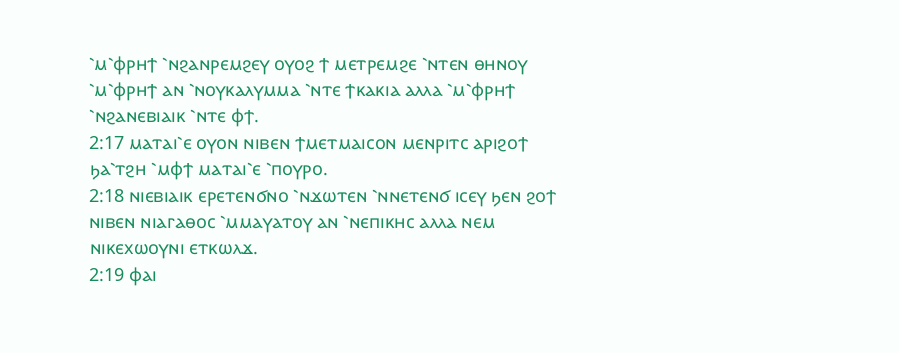⳿ⲙ⳿ⲫⲣⲏϯ ⳿ⲛϩⲁⲛⲣⲉⲙϩⲉⲩ ⲟⲩⲟϩ ϯ ⲙⲉⲧⲣⲉⲙϩⲉ ⳿ⲛⲧⲉⲛ ⲑⲏⲛⲟⲩ ⳿ⲙ⳿ⲫⲣⲏϯ ⲁⲛ ⳿ⲛⲟⲩⲕⲁⲗⲩⲙⲙⲁ ⳿ⲛⲧⲉ ϯⲕⲁⲕⲓⲁ ⲁⲗⲗⲁ ⳿ⲙ⳿ⲫⲣⲏϯ ⳿ⲛϩⲁⲛⲉⲃⲓⲁⲓⲕ ⳿ⲛⲧⲉ ⲫϯ.
2:17 ⲙⲁⲧⲁⲓ⳿ⲉ ⲟⲩⲟⲛ ⲛⲓⲃⲉⲛ ϯⲙⲉⲧⲙⲁⲓⲥⲟⲛ ⲙⲉⲛⲣⲓⲧⲥ ⲁⲣⲓϩⲟϯ ϧⲁ⳿ⲧϩⲏ ⳿ⲙⲫϯ ⲙⲁⲧⲁⲓ⳿ⲉ ⳿ⲡⲟⲩⲣⲟ.
2:18 ⲛⲓⲉⲃⲓⲁⲓⲕ ⲉⲣⲉⲧⲉⲛϭⲛⲟ ⳿ⲛϫⲱⲧⲉⲛ ⳿ⲛⲛⲉⲧⲉⲛϭ ⲓⲥⲉⲩ ϧⲉⲛ ϩⲟϯ ⲛⲓⲃⲉⲛ ⲛⲓⲁⲅⲁⲑⲟⲥ ⳿ⲙⲙⲁⲩⲁⲧⲟⲩ ⲁⲛ ⳿ⲛⲉⲡⲓⲕⲏⲥ ⲁⲗⲗⲁ ⲛⲉⲙ ⲛⲓⲕⲉⲭⲱⲟⲩⲛⲓ ⲉⲧⲕⲱⲗϫ.
2:19 ⲫⲁⲓ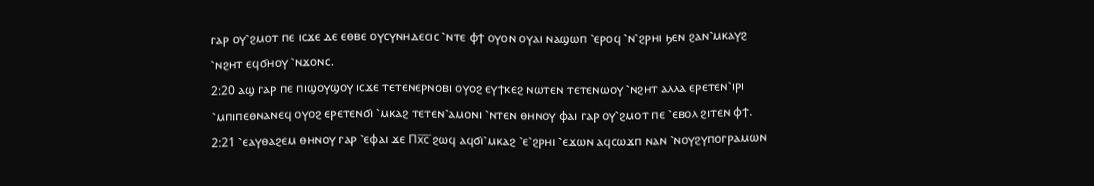ⲅⲁⲣ ⲟⲩ⳿ϩⲙⲟⲧ ⲡⲉ ⲓⲥϫⲉ ⲇⲉ ⲉⲑⲃⲉ ⲟⲩⲥⲩⲛⲏⲇⲉⲥⲓⲥ ⳿ⲛⲧⲉ ⲫϯ ⲟⲩⲟⲛ ⲟⲩⲁⲓ ⲛⲁϣⲱⲡ ⳿ⲉⲣⲟϥ ⳿ⲛ⳿ϩⲣⲏⲓ ϧⲉⲛ ϩⲁⲛ⳿ⲙⲕⲁⲩϩ ⳿ⲛϩⲏⲧ ⲉϥϭⲏⲟⲩ ⳿ⲛϫⲟⲛⲥ.
2:20 ⲁϣ ⲅⲁⲣ ⲡⲉ ⲡⲓϣⲟⲩϣⲟⲩ ⲓⲥϫⲉ ⲧⲉⲧⲉⲛⲉⲣⲛⲟⲃⲓ ⲟⲩⲟϩ ⲉⲩϯⲕⲉϩ ⲛⲱⲧⲉⲛ ⲧⲉⲧⲉⲛⲱⲟⲩ ⳿ⲛϩⲏⲧ ⲁⲗⲗⲁ ⲉⲣⲉⲧⲉⲛ⳿ⲓⲣⲓ ⳿ⲙⲡⲓⲡⲉⲑⲛⲁⲛⲉϥ ⲟⲩⲟϩ ⲉⲣⲉⲧⲉⲛϭⲓ ⳿ⲙⲕⲁϩ ⲧⲉⲧⲉⲛ⳿ⲁⲙⲟⲛⲓ ⳿ⲛⲧⲉⲛ ⲑⲏⲛⲟⲩ ⲫⲁⲓ ⲅⲁⲣ ⲟⲩ⳿ϩⲙⲟⲧ ⲡⲉ ⳿ⲉⲃⲟⲗ ϩⲓⲧⲉⲛ ⲫϯ.
2:21 ⳿ⲉⲁⲩⲑⲁϩⲉⲙ ⲑⲏⲛⲟⲩ ⲅⲁⲣ ⳿ⲉⲫⲁⲓ ϫⲉ Ⲡⲭ̅ⲥ̅ ϩⲱϥ ⲁϥϭⲓ⳿ⲙⲕⲁϩ ⳿ⲉ⳿ϩⲣⲏⲓ ⳿ⲉϫⲱⲛ ⲁϥⲥⲱϫⲡ ⲛⲁⲛ ⳿ⲛⲟⲩϩⲩⲡⲟⲅⲣⲁⲙⲱⲛ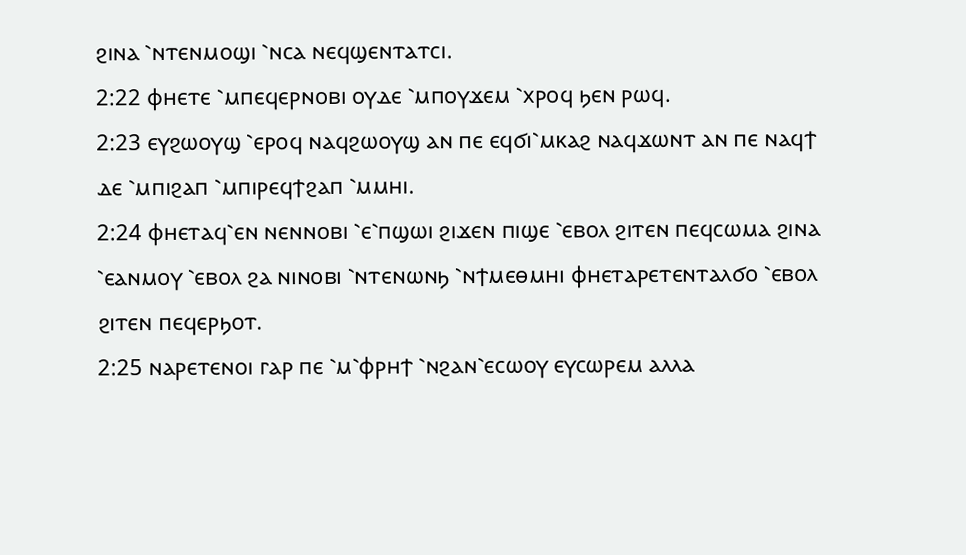ϩⲓⲛⲁ ⳿ⲛⲧⲉⲛⲙⲟϣⲓ ⳿ⲛⲥⲁ ⲛⲉϥϣⲉⲛⲧⲁⲧⲥⲓ.
2:22 ⲫⲏⲉⲧⲉ ⳿ⲙⲡⲉϥⲉⲣⲛⲟⲃⲓ ⲟⲩⲇⲉ ⳿ⲙⲡⲟⲩϫⲉⲙ ⳿ⲭⲣⲟϥ ϧⲉⲛ ⲣⲱϥ.
2:23 ⲉⲩϩⲱⲟⲩϣ ⳿ⲉⲣⲟϥ ⲛⲁϥϩⲱⲟⲩϣ ⲁⲛ ⲡⲉ ⲉϥϭⲓ⳿ⲙⲕⲁϩ ⲛⲁϥϫⲱⲛⲧ ⲁⲛ ⲡⲉ ⲛⲁϥϯ ⲇⲉ ⳿ⲙⲡⲓϩⲁⲡ ⳿ⲙⲡⲓⲣⲉϥϯϩⲁⲡ ⳿ⲙⲙⲏⲓ.
2:24 ⲫⲏⲉⲧⲁϥ⳿ⲉⲛ ⲛⲉⲛⲛⲟⲃⲓ ⳿ⲉ⳿ⲡϣⲱⲓ ϩⲓϫⲉⲛ ⲡⲓϣⲉ ⳿ⲉⲃⲟⲗ ϩⲓⲧⲉⲛ ⲡⲉϥⲥⲱⲙⲁ ϩⲓⲛⲁ ⳿ⲉⲁⲛⲙⲟⲩ ⳿ⲉⲃⲟⲗ ϩⲁ ⲛⲓⲛⲟⲃⲓ ⳿ⲛⲧⲉⲛⲱⲛϧ ⳿ⲛϯⲙⲉⲑⲙⲏⲓ ⲫⲏⲉⲧⲁⲣⲉⲧⲉⲛⲧⲁⲗϭⲟ ⳿ⲉⲃⲟⲗ ϩⲓⲧⲉⲛ ⲡⲉϥⲉⲣϧⲟⲧ.
2:25 ⲛⲁⲣⲉⲧⲉⲛⲟⲓ ⲅⲁⲣ ⲡⲉ ⳿ⲙ⳿ⲫⲣⲏϯ ⳿ⲛϩⲁⲛ⳿ⲉⲥⲱⲟⲩ ⲉⲩⲥⲱⲣⲉⲙ ⲁⲗⲗⲁ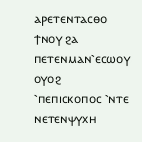ⲁⲣⲉⲧⲉⲛⲧⲁⲥⲑⲟ ϯⲛⲟⲩ ϩⲁ ⲡⲉⲧⲉⲛⲙⲁⲛ⳿ⲉⲥⲱⲟⲩ ⲟⲩⲟϩ ⳿ⲡⲉⲡⲓⲥⲕⲟⲡⲟⲥ ⳿ⲛⲧⲉ ⲛⲉⲧⲉⲛⲯⲩⲭⲏ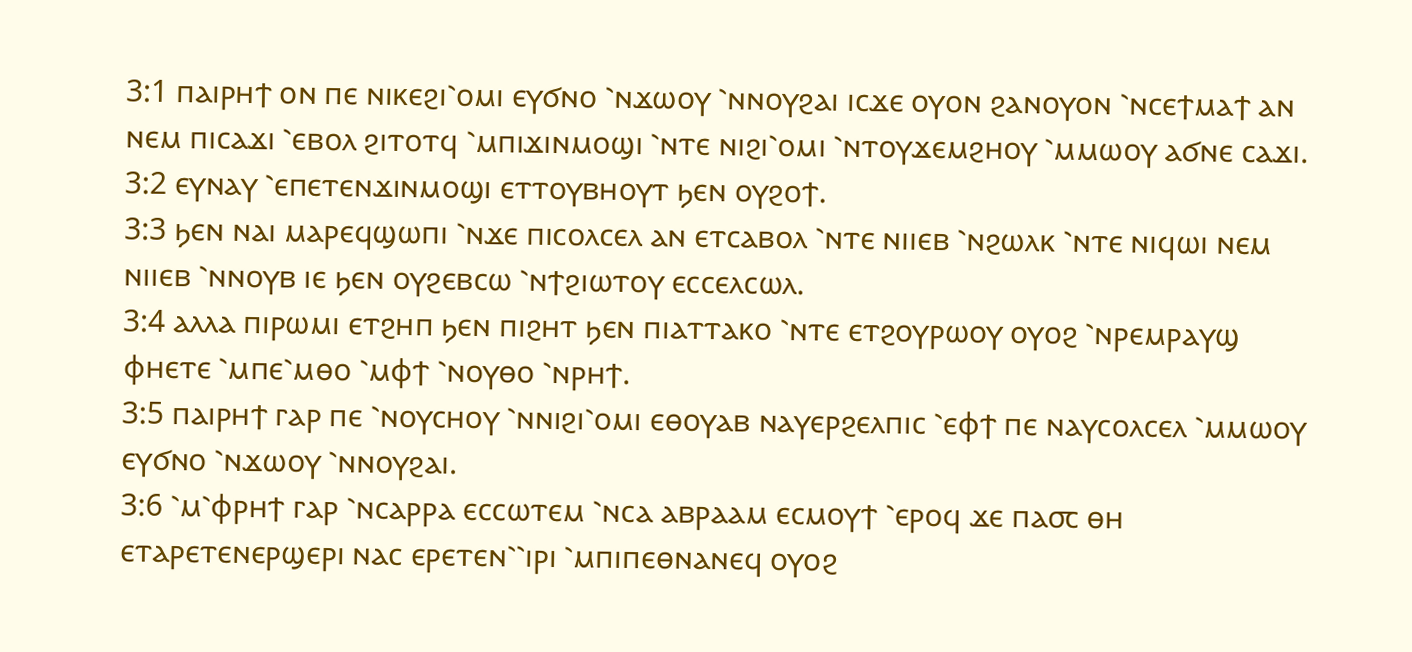3:1 ⲡⲁⲓⲣⲏϯ ⲟⲛ ⲡⲉ ⲛⲓⲕⲉϩⲓ⳿ⲟⲙⲓ ⲉⲩϭⲛⲟ ⳿ⲛϫⲱⲟⲩ ⳿ⲛⲛⲟⲩϩⲁⲓ ⲓⲥϫⲉ ⲟⲩⲟⲛ ϩⲁⲛⲟⲩⲟⲛ ⳿ⲛⲥⲉϯⲙⲁϯ ⲁⲛ ⲛⲉⲙ ⲡⲓⲥⲁϫⲓ ⳿ⲉⲃⲟⲗ ϩⲓⲧⲟⲧϥ ⳿ⲙⲡⲓϫⲓⲛⲙⲟϣⲓ ⳿ⲛⲧⲉ ⲛⲓϩⲓ⳿ⲟⲙⲓ ⳿ⲛⲧⲟⲩϫⲉⲙϩⲏⲟⲩ ⳿ⲙⲙⲱⲟⲩ ⲁϭⲛⲉ ⲥⲁϫⲓ.
3:2 ⲉⲩⲛⲁⲩ ⳿ⲉⲡⲉⲧⲉⲛϫⲓⲛⲙⲟϣⲓ ⲉⲧⲧⲟⲩⲃⲏⲟⲩⲧ ϧⲉⲛ ⲟⲩϩⲟϯ.
3:3 ϧⲉⲛ ⲛⲁⲓ ⲙⲁⲣⲉϥϣⲱⲡⲓ ⳿ⲛϫⲉ ⲡⲓⲥⲟⲗⲥⲉⲗ ⲁⲛ ⲉⲧⲥⲁⲃⲟⲗ ⳿ⲛⲧⲉ ⲛⲓⲓⲉⲃ ⳿ⲛϩⲱⲗⲕ ⳿ⲛⲧⲉ ⲛⲓϥⲱⲓ ⲛⲉⲙ ⲛⲓⲓⲉⲃ ⳿ⲛⲛⲟⲩⲃ ⲓⲉ ϧⲉⲛ ⲟⲩϩⲉⲃⲥⲱ ⳿ⲛϯϩⲓⲱⲧⲟⲩ ⲉⲥⲥⲉⲗⲥⲱⲗ.
3:4 ⲁⲗⲗⲁ ⲡⲓⲣⲱⲙⲓ ⲉⲧϩⲏⲡ ϧⲉⲛ ⲡⲓϩⲏⲧ ϧⲉⲛ ⲡⲓⲁⲧⲧⲁⲕⲟ ⳿ⲛⲧⲉ ⲉⲧϩⲟⲩⲣⲱⲟⲩ ⲟⲩⲟϩ ⳿ⲛⲣⲉⲙⲣⲁⲩϣ ⲫⲏⲉⲧⲉ ⳿ⲙⲡⲉ⳿ⲙⲑⲟ ⳿ⲙⲫϯ ⳿ⲛⲟⲩⲑⲟ ⳿ⲛⲣⲏϯ.
3:5 ⲡⲁⲓⲣⲏϯ ⲅⲁⲣ ⲡⲉ ⳿ⲛⲟⲩⲥⲏⲟⲩ ⳿ⲛⲛⲓϩⲓ⳿ⲟⲙⲓ ⲉⲑⲟⲩⲁⲃ ⲛⲁⲩⲉⲣϩⲉⲗⲡⲓⲥ ⳿ⲉⲫϯ ⲡⲉ ⲛⲁⲩⲥⲟⲗⲥⲉⲗ ⳿ⲙⲙⲱⲟⲩ ⲉⲩϭⲛⲟ ⳿ⲛϫⲱⲟⲩ ⳿ⲛⲛⲟⲩϩⲁⲓ.
3:6 ⳿ⲙ⳿ⲫⲣⲏϯ ⲅⲁⲣ ⳿ⲛⲥⲁⲣⲣⲁ ⲉⲥⲥⲱⲧⲉⲙ ⳿ⲛⲥⲁ ⲁⲃⲣⲁⲁⲙ ⲉⲥⲙⲟⲩϯ ⳿ⲉⲣⲟϥ ϫⲉ ⲡⲁ⳪ ⲑⲏ ⲉⲧⲁⲣⲉⲧⲉⲛⲉⲣϣⲉⲣⲓ ⲛⲁⲥ ⲉⲣⲉⲧⲉⲛ⳿⳿ⲓⲣⲓ ⳿ⲙⲡⲓⲡⲉⲑⲛⲁⲛⲉϥ ⲟⲩⲟϩ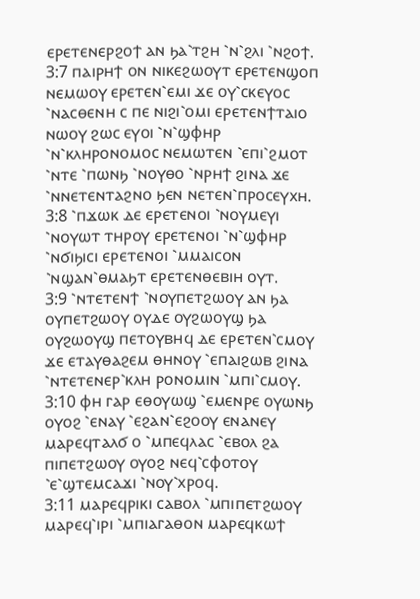ⲉⲣⲉⲧⲉⲛⲉⲣϩⲟϯ ⲁⲛ ϧⲁ⳿ⲧϩⲏ ⳿ⲛ⳿ϩⲗⲓ ⳿ⲛϩⲟϯ.
3:7 ⲡⲁⲓⲣⲏϯ ⲟⲛ ⲛⲓⲕⲉϩⲱⲟⲩⲧ ⲉⲣⲉⲧⲉⲛϣⲟⲡ ⲛⲉⲙⲱⲟⲩ ⲉⲣⲉⲧⲉⲛ⳿ⲉⲙⲓ ϫⲉ ⲟⲩ⳿ⲥⲕⲉⲩⲟⲥ ⳿ⲛⲁⲥⲑⲉⲛⲏ ⲥ ⲡⲉ ⲛⲓϩⲓ⳿ⲟⲙⲓ ⲉⲣⲉⲧⲉⲛϯⲧⲁⲓⲟ ⲛⲱⲟⲩ ϩⲱⲥ ⲉⲩⲟⲓ ⳿ⲛ⳿ϣⲫⲏⲣ ⳿ⲛ⳿ⲕⲗⲏⲣⲟⲛⲟⲙⲟⲥ ⲛⲉⲙⲱⲧⲉⲛ ⳿ⲉⲡⲓ⳿ϩⲙⲟⲧ ⳿ⲛⲧⲉ ⳿ⲡⲱⲛϧ ⳿ⲛⲟⲩⲑⲟ ⳿ⲛⲣⲏϯ ϩⲓⲛⲁ ϫⲉ ⳿ⲛⲛⲉⲧⲉⲛⲧⲁϩⲛⲟ ϧⲉⲛ ⲛⲉⲧⲉⲛ⳿ⲡⲣⲟⲥⲉⲩⲭⲏ.
3:8 ⳿ⲡϫⲱⲕ ⲇⲉ ⲉⲣⲉⲧⲉⲛⲟⲓ ⳿ⲛⲟⲩⲙⲉⲩⲓ ⳿ⲛⲟⲩⲱⲧ ⲧⲏⲣⲟⲩ ⲉⲣⲉⲧⲉⲛⲟⲓ ⳿ⲛ⳿ϣⲫⲏⲣ ⳿ⲛϭⲓϧⲓⲥⲓ ⲉⲣⲉⲧⲉⲛⲟⲓ ⳿ⲙⲙⲁⲓⲥⲟⲛ ⳿ⲛϣⲁⲛ⳿ⲑⲙⲁϧⲧ ⲉⲣⲉⲧⲉⲛⲑⲉⲃⲓⲏ ⲟⲩⲧ.
3:9 ⳿ⲛⲧⲉⲧⲉⲛϯ ⳿ⲛⲟⲩⲡⲉⲧϩⲱⲟⲩ ⲁⲛ ϧⲁ ⲟⲩⲡⲉⲧϩⲱⲟⲩ ⲟⲩⲇⲉ ⲟⲩϩⲱⲟⲩϣ ϧⲁ ⲟⲩϩⲱⲟⲩϣ ⲡⲉⲧⲟⲩⲃⲏϥ ⲇⲉ ⲉⲣⲉⲧⲉⲛ⳿ⲥⲙⲟⲩ ϫⲉ ⲉⲧⲁⲩⲑⲁϩⲉⲙ ⲑⲏⲛⲟⲩ ⳿ⲉⲡⲁⲓϩⲱⲃ ϩⲓⲛⲁ ⳿ⲛⲧⲉⲧⲉⲛⲉⲣ⳿ⲕⲗⲏ ⲣⲟⲛⲟⲙⲓⲛ ⳿ⲙⲡⲓ⳿ⲥⲙⲟⲩ.
3:10 ⲫⲏ ⲅⲁⲣ ⲉⲑⲟⲩⲱϣ ⳿ⲉⲙⲉⲛⲣⲉ ⲟⲩⲱⲛϧ ⲟⲩⲟϩ ⳿ⲉⲛⲁⲩ ⳿ⲉϩⲁⲛ⳿ⲉϩⲟⲟⲩ ⲉⲛⲁⲛⲉⲩ ⲙⲁⲣⲉϥⲧⲁⲗϭ ⲟ ⳿ⲙⲡⲉϥⲗⲁⲥ ⳿ⲉⲃⲟⲗ ϩⲁ ⲡⲓⲡⲉⲧϩⲱⲟⲩ ⲟⲩⲟϩ ⲛⲉϥ⳿ⲥⲫⲟⲧⲟⲩ ⳿ⲉ⳿ϣⲧⲉⲙⲥⲁϫⲓ ⳿ⲛⲟⲩ⳿ⲭⲣⲟϥ.
3:11 ⲙⲁⲣⲉϥⲣⲓⲕⲓ ⲥⲁⲃⲟⲗ ⳿ⲙⲡⲓⲡⲉⲧϩⲱⲟⲩ ⲙⲁⲣⲉϥ⳿ⲓⲣⲓ ⳿ⲙⲡⲓⲁⲅⲁⲑⲟⲛ ⲙⲁⲣⲉϥⲕⲱϯ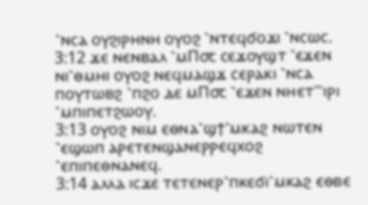⳿ⲛⲥⲁ ⲟⲩϩⲓⲣⲏⲛⲏ ⲟⲩⲟϩ ⳿ⲛⲧⲉϥϭⲟϫⲓ ⳿ⲛⲥⲱⲥ.
3:12 ϫⲉ ⲛⲉⲛⲃⲁⲗ ⳿ⲙⲠ⳪ ⲥⲉϫⲟⲩϣⲧ ⳿ⲉϫⲉⲛ ⲛⲓ⳿ⲑⲙⲏⲓ ⲟⲩⲟϩ ⲛⲉϥⲙⲁϣϫ ⲥⲉⲣⲁⲕⲓ ⳿ⲛⲥⲁ ⲡⲟⲩⲧⲱⲃϩ ⳿ⲡϩⲟ ⲇⲉ ⲙⲠ⳪ ⳿ⲉϫⲉⲛ ⲛⲏⲉⲧ⳿⳿ⲓⲣⲓ ⳿ⲙⲡⲓⲡⲉⲧϩⲱⲟⲩ.
3:13 ⲟⲩⲟϩ ⲛⲓⲙ ⲉⲑⲛⲁ⳿ϣϯ⳿ⲙⲕⲁϩ ⲛⲱⲧⲉⲛ ⳿ⲉϣⲱⲡ ⲁⲣⲉⲧⲉⲛϣⲁⲛⲉⲣⲣⲉϥⲭⲟϩ ⳿ⲉⲡⲓⲡⲉⲑⲛⲁⲛⲉϥ.
3:14 ⲁⲗⲗⲁ ⲓⲥϫⲉ ⲧⲉⲧⲉⲛⲉⲣ⳿ⲡⲕⲉϭⲓ⳿ⲙⲕⲁϩ ⲉⲑⲃⲉ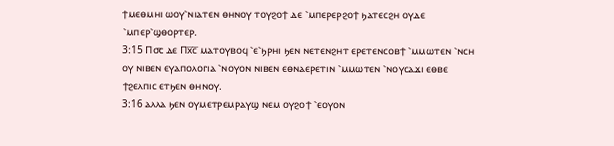ϯⲙⲉⲑⲙⲏⲓ ⲱⲟⲩ⳿ⲛⲓⲁⲧⲉⲛ ⲑⲏⲛⲟⲩ ⲧⲟⲩϩⲟϯ ⲇⲉ ⳿ⲙⲡⲉⲣⲉⲣϩⲟϯ ϧⲁⲧⲉⲥϩⲏ ⲟⲩⲇⲉ ⳿ⲙⲡⲉⲣ⳿ϣⲑⲟⲣⲧⲉⲣ.
3:15 Ⲡ⳪ ⲇⲉ Ⲡⲭ̅ⲥ̅ ⲙⲁⲧⲟⲩⲃⲟϥ ⳿ⲉ⳿ϧⲣⲏⲓ ϧⲉⲛ ⲛⲉⲧⲉⲛϩⲏⲧ ⲉⲣⲉⲧⲉⲛⲥⲟⲃϯ ⳿ⲙⲙⲱⲧⲉⲛ ⳿ⲛⲥⲏ ⲟⲩ ⲛⲓⲃⲉⲛ ⲉⲩⲁⲡⲟⲗⲟⲅⲓⲁ ⳿ⲛⲟⲩⲟⲛ ⲛⲓⲃⲉⲛ ⲉⲑⲛⲁⲉⲣⲉⲧⲓⲛ ⳿ⲙⲙⲱⲧⲉⲛ ⳿ⲛⲟⲩⲥⲁϫⲓ ⲉⲑⲃⲉ ϯϩⲉⲗⲡⲓⲥ ⲉⲧϧⲉⲛ ⲑⲏⲛⲟⲩ.
3:16 ⲁⲗⲗⲁ ϧⲉⲛ ⲟⲩⲙⲉⲧⲣⲉⲙⲣⲁⲩϣ ⲛⲉⲙ ⲟⲩϩⲟϯ ⳿ⲉⲟⲩⲟⲛ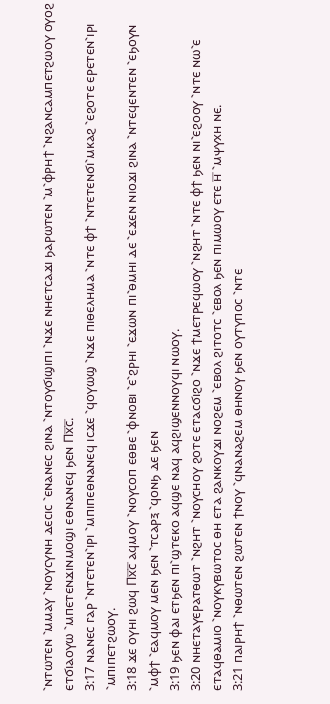⳿ⲛⲧⲱⲧⲉⲛ ⳿ⲙⲙⲁⲩ ⳿ⲛⲟⲩⲥⲩⲛⲏ ⲇⲉⲥⲓⲥ ⳿ⲉⲛⲁⲛⲉⲥ ϩⲓⲛⲁ ⳿ⲛⲧⲟⲩϭⲓϣⲓⲡⲓ ⳿ⲛϫⲉ ⲛⲏⲉⲧⲥⲁϫⲓ ϧⲁⲣⲱⲧⲉⲛ ⳿ⲙ⳿ⲫⲣⲏϯ ⳿ⲛϩⲁⲛⲥⲁⲙⲡⲉⲧϩⲱⲟⲩ ⲟⲩⲟϩ ⲉⲧϭⲓⲁⲟⲩⲱ ⳿ⲙⲡⲉⲧⲉⲛϫⲓⲛⲙⲟϣⲓ ⲉⲑⲛⲁⲛⲉϥ ϧⲉⲛ Ⲡⲭ̅ⲥ̅.
3:17 ⲛⲁⲛⲉⲥ ⲅⲁⲣ ⳿ⲛⲧⲉⲧⲉⲛ⳿ⲓⲣⲓ ⳿ⲙⲡⲓⲡⲉⲑⲛⲁⲛⲉϥ ⲓⲥϫⲉ ⳿ϥⲟⲩⲱϣ ⳿ⲛϫⲉ ⲡⲓⲑⲉⲗⲏⲙⲁ ⳿ⲛⲧⲉ ⲫϯ ⳿ⲛⲧⲉⲧⲉⲛϭⲓ⳿ⲙⲕⲁϩ ⳿ⲉϩⲟⲧⲉ ⲉⲣⲉⲧⲉⲛ⳿ⲓⲣⲓ ⳿ⲙⲡⲓⲡⲉⲧϩⲱⲟⲩ.
3:18 ϫⲉ ⲟⲩⲏⲓ ϩⲱϥ Ⲡⲭ̅ⲥ̅ ⲁϥⲙⲟⲩ ⳿ⲛⲟⲩⲥⲟⲡ ⲉⲑⲃⲉ ⳿ⲫⲛⲟⲃⲓ ⳿ⲉ⳿ϩⲣⲏⲓ ⳿ⲉϫⲱⲛ ⲡⲓ⳿ⲑⲙⲏⲓ ⲇⲉ ⳿ⲉϫⲉⲛ ⲛⲓⲟϫⲓ ϩⲓⲛⲁ ⳿ⲛⲧⲉϥⲉⲛⲧⲉⲛ ⳿ⲉϧⲟⲩⲛ ⳿ⲙⲫϯ ⳿ⲉⲁϥⲙⲟⲩ ⲙⲉⲛ ϧⲉⲛ ⳿ⲧⲥⲁⲣⲝ ⳿ϥⲟⲛϧ ⲇⲉ ϧⲉⲛ
3:19 ϧⲉⲛ ⲫⲁⲓ ⲉⲧϧⲉⲛ ⲡⲓ⳿ϣⲧⲉⲕⲟ ⲁϥϣⲉ ⲛⲁϥ ⲁϥϩⲓϣⲉⲛⲛⲟⲩϥⲓ ⲛⲱⲟⲩ.
3:20 ⲛⲏⲉⲧⲁⲩⲉⲣⲁⲧⲑⲱⲧ ⳿ⲛϩⲏⲧ ⳿ⲛⲟⲩⲥⲏⲟⲩ ϩⲟⲧⲉ ⲉⲧⲁⲥϭⲓϩⲟ ⳿ⲛϫⲉ ϯⲙⲉⲧⲣⲉϥⲱⲟⲩ ⳿ⲛϩⲏⲧ ⳿ⲛⲧⲉ ⲫϯ ϧⲉⲛ ⲛⲓ⳿ⲉϩⲟⲟⲩ ⳿ⲛⲧⲉ ⲛⲱ⳿ⲉ ⲉⲧⲁϥⲑⲁⲙⲓⲟ ⳿ⲛⲟⲩⲕⲩⲃⲱⲧⲟⲥ ⲑⲏ ⲉⲧⲁ ϩⲁⲛⲕⲟⲩϫⲓ ⲛⲟϩⲉⲙ ⳿ⲉⲃⲟⲗ ϩⲓⲧⲟⲧⲥ ⳿ⲉⲃⲟⲗ ϧⲉⲛ ⲡⲓⲙⲱⲟⲩ ⲉⲧⲉ ⲏ̅ ⳿ⲙⲯⲩⲭⲏ ⲛⲉ.
3:21 ⲡⲁⲓⲣⲏϯ ⳿ⲛⲑⲱⲧⲉⲛ ϩⲱⲧⲉⲛ ϯⲛⲟⲩ ⳿ϥⲛⲁⲛⲁϩⲉⲙ ⲑⲏⲛⲟⲩ ϧⲉⲛ ⲟⲩⲧⲩⲡⲟⲥ ⳿ⲛⲧⲉ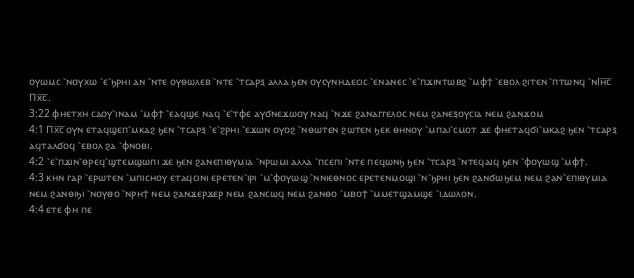ⲟⲩⲱⲙⲥ ⳿ⲛⲟⲩⲭⲱ ⳿ⲉ⳿ϧⲣⲏⲓ ⲁⲛ ⳿ⲛⲧⲉ ⲟⲩⲑⲱⲗⲉⲃ ⳿ⲛⲧⲉ ⳿ⲧⲥⲁⲣⲝ ⲁⲗⲗⲁ ϧⲉⲛ ⲟⲩⲥⲩⲛⲏⲇⲉⲥⲓⲥ ⳿ⲉⲛⲁⲛⲉⲥ ⳿ⲉ⳿ⲡϫⲓⲛⲧⲱⲃϩ ⳿ⲙⲫϯ ⳿ⲉⲃⲟⲗ ϩⲓⲧⲉⲛ ⳿ⲡⲧⲱⲛϥ ⳿ⲛⲒⲏ̅ⲥ̅ Ⲡⲭ̅ⲥ̅.
3:22 ⲫⲏⲉⲧⲭⲏ ⲥⲁⲟⲩ⳿ⲓⲛⲁⲙ ⳿ⲙⲫϯ ⳿ⲉⲁϥϣⲉ ⲛⲁϥ ⳿ⲉ⳿ⲧⲫⲉ ⲁⲩϭⲛⲉϫⲱⲟⲩ ⲛⲁϥ ⳿ⲛϫⲉ ϩⲁⲛⲁⲅⲅⲉⲗⲟⲥ ⲛⲉⲙ ϩⲁⲛⲉⲝⲟⲩⲥⲓⲁ ⲛⲉⲙ ϩⲁⲛϫⲟⲙ
4:1 Ⲡⲭ̅ⲥ̅ ⲟⲩⲛ ⲉⲧⲁϥϣⲉⲡ⳿ⲙⲕⲁϩ ϧⲉⲛ ⳿ⲧⲥⲁⲣⲝ ⳿ⲉ⳿ϩⲣⲏⲓ ⳿ⲉϫⲱⲛ ⲟⲩⲟϩ ⳿ⲛⲑⲱⲧⲉⲛ ϩⲱⲧⲉⲛ ϧⲉⲕ ⲑⲏⲛⲟⲩ ⳿ⲙⲡⲁⲓ⳿ⲥⲙⲟⲧ ϫⲉ ⲫⲏⲉⲧⲁϥϭⲓ⳿ⲙⲕⲁϩ ϧⲉⲛ ⳿ⲧⲥⲁⲣⲝ ⲁϥⲧⲁⲗϭⲟϥ ⳿ⲉⲃⲟⲗ ϩⲁ ⳿ⲫⲛⲟⲃⲓ.
4:2 ⳿ⲉ⳿ⲡϫⲓⲛ⳿ⲑⲣⲉϥ⳿ϣⲧⲉⲙϣⲱⲡⲓ ϫⲉ ϧⲉⲛ ϩⲁⲛⲉⲡⲓⲑⲩⲙⲓⲁ ⳿ⲛⲣⲱⲙⲓ ⲁⲗⲗⲁ ⳿ⲡⲥⲉⲡⲓ ⳿ⲛⲧⲉ ⲡⲉϥⲱⲛϧ ϧⲉⲛ ⳿ⲧⲥⲁⲣⲝ ⳿ⲛⲧⲉϥⲁⲓϥ ϧⲉⲛ ⳿ⲫⲟⲩⲱϣ ⳿ⲙⲫϯ.
4:3 ⲕⲏⲛ ⲅⲁⲣ ⳿ⲉⲣⲱⲧⲉⲛ ⳿ⲙⲡⲓⲥⲏⲟⲩ ⲉⲧⲁϥⲥⲓⲛⲓ ⲉⲣⲉⲧⲉⲛ⳿ⲓⲣⲓ ⳿ⲙ⳿ⲫⲟⲩⲱϣ ⳿ⲛⲛⲓⲉⲑⲛⲟⲥ ⲉⲣⲉⲧⲉⲛⲙⲟϣⲓ ⳿ⲛ⳿ϧⲣⲏⲓ ϧⲉⲛ ϩⲁⲛϭⲱϧⲉⲙ ⲛⲉⲙ ϩⲁⲛ⳿ⲉⲡⲓⲑⲩⲙⲓⲁ ⲛⲉⲙ ϩⲁⲛⲑⲓϧⲓ ⳿ⲛⲟⲩⲑⲟ ⳿ⲛⲣⲏϯ ⲛⲉⲙ ϩⲁⲛϫⲉⲣϫⲉⲣ ⲛⲉⲙ ϩⲁⲛⲥⲱϥ ⲛⲉⲙ ϩⲁⲛⲑⲟ ⳿ⲙⲃⲟϯ ⳿ⲙⲙⲉⲧϣⲁⲙϣⲉ ⳿ⲓⲇⲱⲗⲟⲛ.
4:4 ⲉⲧⲉ ⲫⲏ ⲡⲉ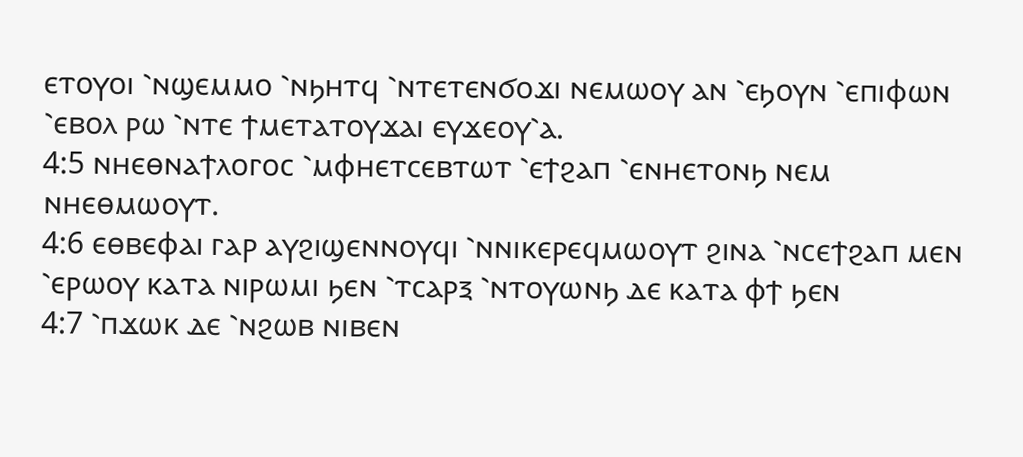ⲉⲧⲟⲩⲟⲓ ⳿ⲛϣⲉⲙⲙⲟ ⳿ⲛϧⲏⲧϥ ⳿ⲛⲧⲉⲧⲉⲛϭⲟϫⲓ ⲛⲉⲙⲱⲟⲩ ⲁⲛ ⳿ⲉϧⲟⲩⲛ ⳿ⲉⲡⲓⲫⲱⲛ ⳿ⲉⲃⲟⲗ ⲣⲱ ⳿ⲛⲧⲉ ϯⲙⲉⲧⲁⲧⲟⲩϫⲁⲓ ⲉⲩϫⲉⲟⲩ⳿ⲁ.
4:5 ⲛⲏⲉⲑⲛⲁϯⲗⲟⲅⲟⲥ ⳿ⲙⲫⲏⲉⲧⲥⲉⲃⲧⲱⲧ ⳿ⲉϯϩⲁⲡ ⳿ⲉⲛⲏⲉⲧⲟⲛϧ ⲛⲉⲙ ⲛⲏⲉⲑⲙⲱⲟⲩⲧ.
4:6 ⲉⲑⲃⲉⲫⲁⲓ ⲅⲁⲣ ⲁⲩϩⲓϣⲉⲛⲛⲟⲩϥⲓ ⳿ⲛⲛⲓⲕⲉⲣⲉϥⲙⲱⲟⲩⲧ ϩⲓⲛⲁ ⳿ⲛⲥⲉϯϩⲁⲡ ⲙⲉⲛ ⳿ⲉⲣⲱⲟⲩ ⲕⲁⲧⲁ ⲛⲓⲣⲱⲙⲓ ϧⲉⲛ ⳿ⲧⲥⲁⲣⲝ ⳿ⲛⲧⲟⲩⲱⲛϧ ⲇⲉ ⲕⲁⲧⲁ ⲫϯ ϧⲉⲛ
4:7 ⳿ⲡϫⲱⲕ ⲇⲉ ⳿ⲛϩⲱⲃ ⲛⲓⲃⲉⲛ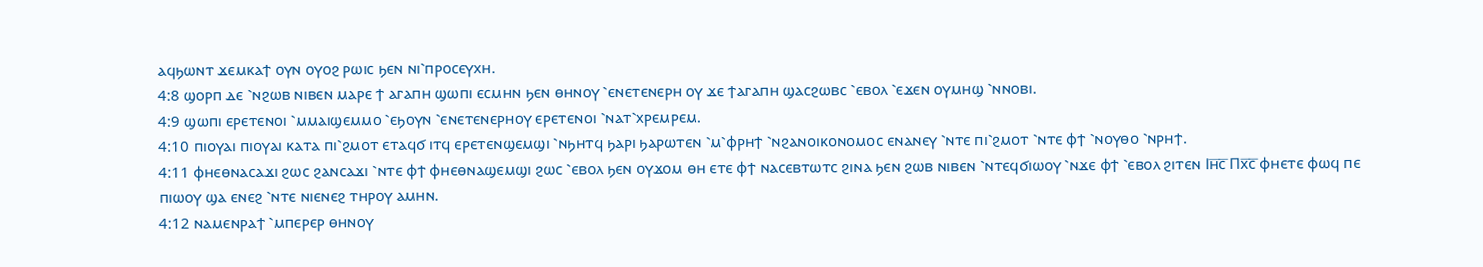ⲁϥϧⲱⲛⲧ ϫⲉⲙⲕⲁϯ ⲟⲩⲛ ⲟⲩⲟϩ ⲣⲱⲓⲥ ϧⲉⲛ ⲛⲓ⳿ⲡⲣⲟⲥⲉⲩⲭⲏ.
4:8 ϣⲟⲣⲡ ⲇⲉ ⳿ⲛϩⲱⲃ ⲛⲓⲃⲉⲛ ⲙⲁⲣⲉ ϯ ⲁⲅⲁⲡⲏ ϣⲱⲡⲓ ⲉⲥⲙⲏⲛ ϧⲉⲛ ⲑⲏⲛⲟⲩ ⳿ⲉⲛⲉⲧⲉⲛⲉⲣⲏ ⲟⲩ ϫⲉ ϯⲁⲅⲁⲡⲏ ϣⲁⲥϩⲱⲃⲥ ⳿ⲉⲃⲟⲗ ⳿ⲉϫⲉⲛ ⲟⲩⲙⲏϣ ⳿ⲛⲛⲟⲃⲓ.
4:9 ϣⲱⲡⲓ ⲉⲣⲉⲧⲉⲛⲟⲓ ⳿ⲙⲙⲁⲓϣⲉⲙⲙⲟ ⳿ⲉϧⲟⲩⲛ ⳿ⲉⲛⲉⲧⲉⲛⲉⲣⲏⲟⲩ ⲉⲣⲉⲧⲉⲛⲟⲓ ⳿ⲛⲁⲧ⳿ⲭⲣⲉⲙⲣⲉⲙ.
4:10 ⲡⲓⲟⲩⲁⲓ ⲡⲓⲟⲩⲁⲓ ⲕⲁⲧⲁ ⲡⲓ⳿ϩⲙⲟⲧ ⲉⲧⲁϥϭ ⲓⲧϥ ⲉⲣⲉⲧⲉⲛϣⲉⲙϣⲓ ⳿ⲛϧⲏⲧϥ ϧⲁⲣⲓ ϧⲁⲣⲱⲧⲉⲛ ⳿ⲙ⳿ⲫⲣⲏϯ ⳿ⲛϩⲁⲛⲟⲓⲕⲟⲛⲟⲙⲟⲥ ⲉⲛⲁⲛⲉⲩ ⳿ⲛⲧⲉ ⲡⲓ⳿ϩⲙⲟⲧ ⳿ⲛⲧⲉ ⲫϯ ⳿ⲛⲟⲩⲑⲟ ⳿ⲛⲣⲏϯ.
4:11 ⲫⲏⲉⲑⲛⲁⲥⲁϫⲓ ϩⲱⲥ ϩⲁⲛⲥⲁϫⲓ ⳿ⲛⲧⲉ ⲫϯ ⲫⲏⲉⲑⲛⲁϣⲉⲙϣⲓ ϩⲱⲥ ⳿ⲉⲃⲟⲗ ϧⲉⲛ ⲟⲩϫⲟⲙ ⲑⲏ ⲉⲧⲉ ⲫϯ ⲛⲁⲥⲉⲃⲧⲱⲧⲥ ϩⲓⲛⲁ ϧⲉⲛ ϩⲱⲃ ⲛⲓⲃⲉⲛ ⳿ⲛⲧⲉϥϭⲓⲱⲟⲩ ⳿ⲛϫⲉ ⲫϯ ⳿ⲉⲃⲟⲗ ϩⲓⲧⲉⲛ Ⲓⲏ̅ⲥ̅ Ⲡⲭ̅ⲥ̅ ⲫⲏⲉⲧⲉ ⲫⲱϥ ⲡⲉ ⲡⲓⲱⲟⲩ ϣⲁ ⲉⲛⲉϩ ⳿ⲛⲧⲉ ⲛⲓⲉⲛⲉϩ ⲧⲏⲣⲟⲩ ⲁⲙⲏⲛ.
4:12 ⲛⲁⲙⲉⲛⲣⲁϯ ⳿ⲙⲡⲉⲣⲉⲣ ⲑⲏⲛⲟⲩ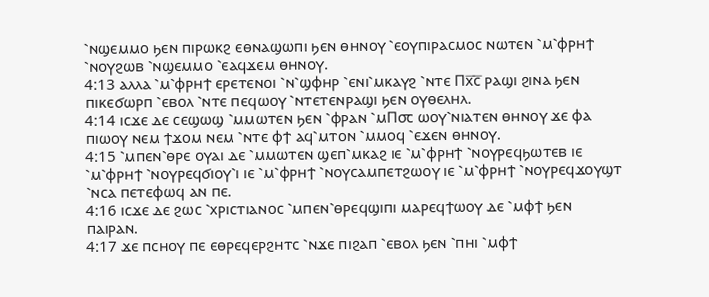⳿ⲛϣⲉⲙⲙⲟ ϧⲉⲛ ⲡⲓⲣⲱⲕϩ ⲉⲑⲛⲁϣⲱⲡⲓ ϧⲉⲛ ⲑⲏⲛⲟⲩ ⳿ⲉⲟⲩⲡⲓⲣⲁⲥⲙⲟⲥ ⲛⲱⲧⲉⲛ ⳿ⲙ⳿ⲫⲣⲏϯ ⳿ⲛⲟⲩϩⲱⲃ ⳿ⲛϣⲉⲙⲙⲟ ⳿ⲉⲁϥϫⲉⲙ ⲑⲏⲛⲟⲩ.
4:13 ⲁⲗⲗⲁ ⳿ⲙ⳿ⲫⲣⲏϯ ⲉⲣⲉⲧⲉⲛⲟⲓ ⳿ⲛ⳿ϣⲫⲏⲣ ⳿ⲉⲛⲓ⳿ⲙⲕⲁⲩϩ ⳿ⲛⲧⲉ Ⲡⲭ̅ⲥ̅ ⲣⲁϣⲓ ϩⲓⲛⲁ ϧⲉⲛ ⲡⲓⲕⲉϭⲱⲣⲡ ⳿ⲉⲃⲟⲗ ⳿ⲛⲧⲉ ⲡⲉϥⲱⲟⲩ ⳿ⲛⲧⲉⲧⲉⲛⲣⲁϣⲓ ϧⲉⲛ ⲟⲩⲑⲉⲗⲏⲗ.
4:14 ⲓⲥϫⲉ ⲇⲉ ⲥⲉϣⲱϣ ⳿ⲙⲙⲱⲧⲉⲛ ϧⲉⲛ ⳿ⲫⲣⲁⲛ ⳿ⲙⲠ⳪ ⲱⲟⲩ⳿ⲛⲓⲁⲧⲉⲛ ⲑⲏⲛⲟⲩ ϫⲉ ⲫⲁ ⲡⲓⲱⲟⲩ ⲛⲉⲙ ϯϫⲟⲙ ⲛⲉⲙ ⳿ⲛⲧⲉ ⲫϯ ⲁϥ⳿ⲙⲧⲟⲛ ⳿ⲙⲙⲟϥ ⳿ⲉϫⲉⲛ ⲑⲏⲛⲟⲩ.
4:15 ⳿ⲙⲡⲉⲛ⳿ⲑⲣⲉ ⲟⲩⲁⲓ ⲇⲉ ⳿ⲙⲙⲱⲧⲉⲛ ϣⲉⲡ⳿ⲙⲕⲁϩ ⲓⲉ ⳿ⲙ⳿ⲫⲣⲏϯ ⳿ⲛⲟⲩⲣⲉϥϧⲱⲧⲉⲃ ⲓⲉ ⳿ⲙ⳿ⲫⲣⲏϯ ⳿ⲛⲟⲩⲣⲉϥϭⲓⲟⲩ⳿ⲓ ⲓⲉ ⳿ⲙ⳿ⲫⲣⲏϯ ⳿ⲛⲟⲩⲥⲁⲙⲡⲉⲧϩⲱⲟⲩ ⲓⲉ ⳿ⲙ⳿ⲫⲣⲏϯ ⳿ⲛⲟⲩⲣⲉϥϫⲟⲩϣⲧ ⳿ⲛⲥⲁ ⲡⲉⲧⲉⲫⲱϥ ⲁⲛ ⲡⲉ.
4:16 ⲓⲥϫⲉ ⲇⲉ ϩⲱⲥ ⳿ⲭⲣⲓⲥⲧⲓⲁⲛⲟⲥ ⳿ⲙⲡⲉⲛ⳿ⲑⲣⲉϥϣⲓⲡⲓ ⲙⲁⲣⲉϥϯⲱⲟⲩ ⲇⲉ ⳿ⲙⲫϯ ϧⲉⲛ ⲡⲁⲓⲣⲁⲛ.
4:17 ϫⲉ ⲡⲥⲏⲟⲩ ⲡⲉ ⲉⲑⲣⲉϥⲉⲣϩⲏⲧⲥ ⳿ⲛϫⲉ ⲡⲓϩⲁⲡ ⳿ⲉⲃⲟⲗ ϧⲉⲛ ⳿ⲡⲏⲓ ⳿ⲙⲫϯ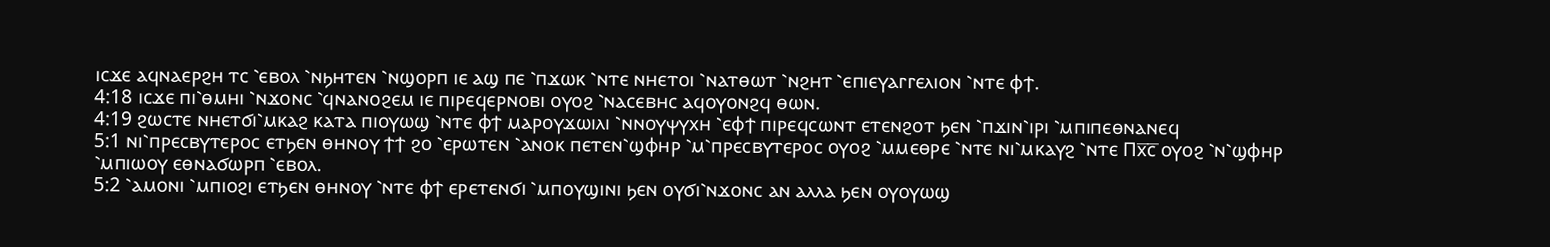ⲓⲥϫⲉ ⲁϥⲛⲁⲉⲣϩⲏ ⲧⲥ ⳿ⲉⲃⲟⲗ ⳿ⲛϧⲏⲧⲉⲛ ⳿ⲛϣⲟⲣⲡ ⲓⲉ ⲁϣ ⲡⲉ ⳿ⲡϫⲱⲕ ⳿ⲛⲧⲉ ⲛⲏⲉⲧⲟⲓ ⳿ⲛⲁⲧⲑⲱⲧ ⳿ⲛϩⲏⲧ ⳿ⲉⲡⲓⲉⲩⲁⲅⲅⲉⲗⲓⲟⲛ ⳿ⲛⲧⲉ ⲫϯ.
4:18 ⲓⲥϫⲉ ⲡⲓ⳿ⲑⲙⲏⲓ ⳿ⲛϫⲟⲛⲥ ⳿ϥⲛⲁⲛⲟϩⲉⲙ ⲓⲉ ⲡⲓⲣⲉϥⲉⲣⲛⲟⲃⲓ ⲟⲩⲟϩ ⳿ⲛⲁⲥⲉⲃⲏⲥ ⲁϥⲟⲩⲟⲛϩϥ ⲑⲱⲛ.
4:19 ϩⲱⲥⲧⲉ ⲛⲏⲉⲧϭⲓ⳿ⲙⲕⲁϩ ⲕⲁⲧⲁ ⲡⲓⲟⲩⲱϣ ⳿ⲛⲧⲉ ⲫϯ ⲙⲁⲣⲟⲩϫⲱⲓⲗⲓ ⳿ⲛⲛⲟⲩⲯⲩⲭⲏ ⳿ⲉⲫϯ ⲡⲓⲣⲉϥⲥⲱⲛⲧ ⲉⲧⲉⲛϩⲟⲧ ϧⲉⲛ ⳿ⲡϫⲓⲛ⳿ⲓⲣⲓ ⳿ⲙⲡⲓⲡⲉⲑⲛⲁⲛⲉϥ
5:1 ⲛⲓ⳿ⲡⲣⲉⲥⲃⲩⲧⲉⲣⲟⲥ ⲉⲧϧⲉⲛ ⲑⲏⲛⲟⲩ ϯϯ ϩⲟ ⳿ⲉⲣⲱⲧⲉⲛ ⳿ⲁⲛⲟⲕ ⲡⲉⲧⲉⲛ⳿ϣⲫⲏⲣ ⳿ⲙ⳿ⲡⲣⲉⲥⲃⲩⲧⲉⲣⲟⲥ ⲟⲩⲟϩ ⳿ⲙⲙⲉⲑⲣⲉ ⳿ⲛⲧⲉ ⲛⲓ⳿ⲙⲕⲁⲩϩ ⳿ⲛⲧⲉ Ⲡⲭ̅ⲥ̅ ⲟⲩⲟϩ ⳿ⲛ⳿ϣⲫⲏⲣ ⳿ⲙⲡⲓⲱⲟⲩ ⲉⲑⲛⲁϭⲱⲣⲡ ⳿ⲉⲃⲟⲗ.
5:2 ⳿ⲁⲙⲟⲛⲓ ⳿ⲙⲡⲓⲟϩⲓ ⲉⲧϧⲉⲛ ⲑⲏⲛⲟⲩ ⳿ⲛⲧⲉ ⲫϯ ⲉⲣⲉⲧⲉⲛϭⲓ ⳿ⲙⲡⲟⲩϣⲓⲛⲓ ϧⲉⲛ ⲟⲩϭⲓ⳿ⲛϫⲟⲛⲥ ⲁⲛ ⲁⲗⲗⲁ ϧⲉⲛ ⲟⲩⲟⲩⲱϣ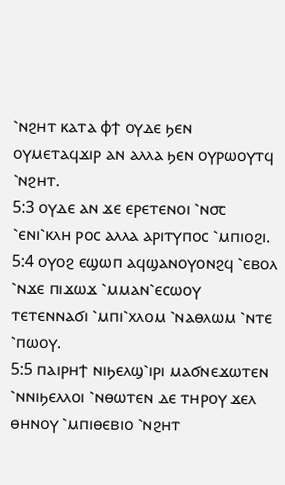⳿ⲛϩⲏⲧ ⲕⲁⲧⲁ ⲫϯ ⲟⲩⲇⲉ ϧⲉⲛ ⲟⲩⲙⲉⲧⲁϥϫⲓⲣ ⲁⲛ ⲁⲗⲗⲁ ϧⲉⲛ ⲟⲩⲣⲱⲟⲩⲧϥ ⳿ⲛϩⲏⲧ.
5:3 ⲟⲩⲇⲉ ⲁⲛ ϫⲉ ⲉⲣⲉⲧⲉⲛⲟⲓ ⳿ⲛ⳪ ⳿ⲉⲛⲓ⳿ⲕⲗⲏ ⲣⲟⲥ ⲁⲗⲗⲁ ⲁⲣⲓⲧⲩⲡⲟⲥ ⳿ⲙⲡⲓⲟϩⲓ.
5:4 ⲟⲩⲟϩ ⲉϣⲱⲡ ⲁϥϣⲁⲛⲟⲩⲟⲛϩϥ ⳿ⲉⲃⲟⲗ ⳿ⲛϫⲉ ⲡⲓϫⲱϫ ⳿ⲙⲙⲁⲛ⳿ⲉⲥⲱⲟⲩ ⲧⲉⲧⲉⲛⲛⲁϭⲓ ⳿ⲙⲡⲓ⳿ⲭⲗⲟⲙ ⳿ⲛⲁⲑⲗⲱⲙ ⳿ⲛⲧⲉ ⳿ⲡⲱⲟⲩ.
5:5 ⲡⲁⲓⲣⲏϯ ⲛⲓϧⲉⲗϣ⳿ⲓⲣⲓ ⲙⲁϭⲛⲉϫⲱⲧⲉⲛ ⳿ⲛⲛⲓϧⲉⲗⲗⲟⲓ ⳿ⲛⲑⲱⲧⲉⲛ ⲇⲉ ⲧⲏⲣⲟⲩ ϫⲉⲗ ⲑⲏⲛⲟⲩ ⳿ⲙⲡⲓⲑⲉⲃⲓⲟ ⳿ⲛϩⲏⲧ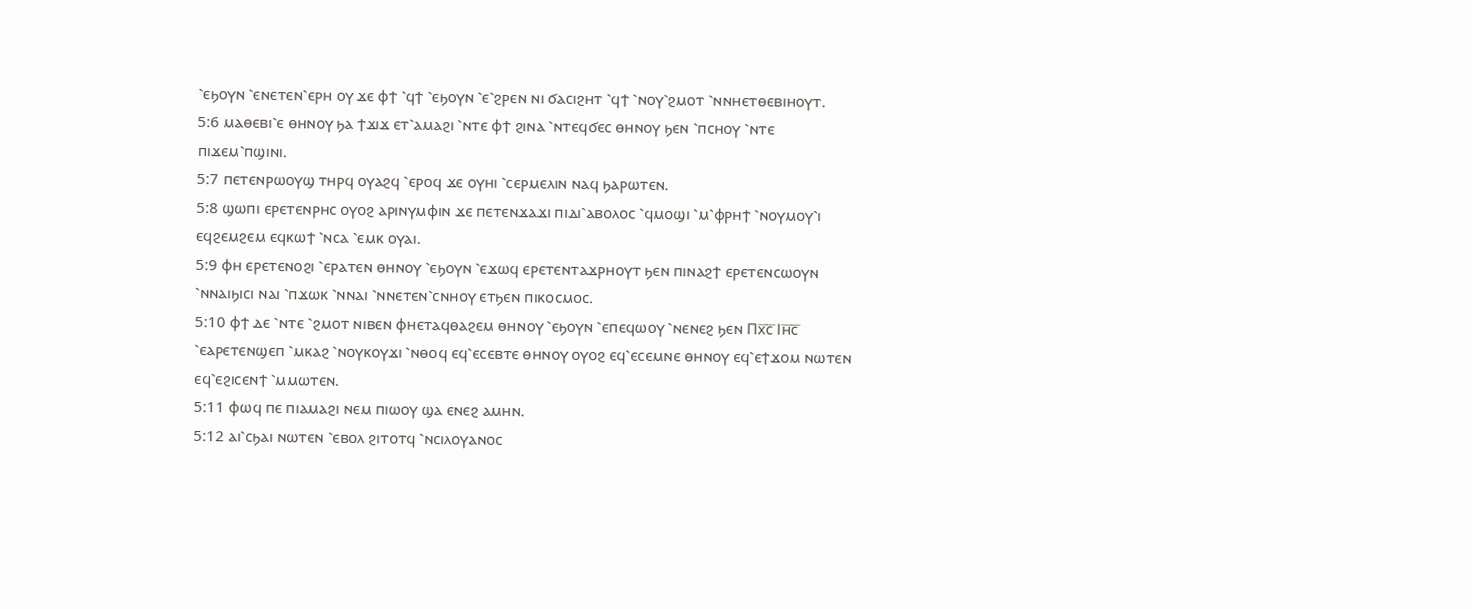⳿ⲉϧⲟⲩⲛ ⳿ⲉⲛⲉⲧⲉⲛ⳿ⲉⲣⲏ ⲟⲩ ϫⲉ ⲫϯ ⳿ϥϯ ⳿ⲉϧⲟⲩⲛ ⳿ⲉ⳿ϩⲣⲉⲛ ⲛⲓ ϭⲁⲥⲓϩⲏⲧ ⳿ϥϯ ⳿ⲛⲟⲩ⳿ϩⲙⲟⲧ ⳿ⲛⲛⲏⲉⲧⲑⲉⲃⲓⲏⲟⲩⲧ.
5:6 ⲙⲁⲑⲉⲃⲓ⳿ⲉ ⲑⲏⲛⲟⲩ ϧⲁ ϯϫⲓϫ ⲉⲧ⳿ⲁⲙⲁϩⲓ ⳿ⲛⲧⲉ ⲫϯ ϩⲓⲛⲁ ⳿ⲛⲧⲉϥϭⲉⲥ ⲑⲏⲛⲟⲩ ϧⲉⲛ ⳿ⲡⲥⲏⲟⲩ ⳿ⲛⲧⲉ ⲡⲓϫⲉⲙ⳿ⲡϣⲓⲛⲓ.
5:7 ⲡⲉⲧⲉⲛⲣⲱⲟⲩϣ ⲧⲏⲣϥ ⲟⲩⲁϩϥ ⳿ⲉⲣⲟϥ ϫⲉ ⲟⲩⲏⲓ ⳿ⲥⲉⲣⲙⲉⲗⲓⲛ ⲛⲁϥ ϧⲁⲣⲱⲧⲉⲛ.
5:8 ϣⲱⲡⲓ ⲉⲣⲉⲧⲉⲛⲣⲏⲥ ⲟⲩⲟϩ ⲁⲣⲓⲛⲩⲙⲫⲓⲛ ϫⲉ ⲡⲉⲧⲉⲛϫⲁϫⲓ ⲡⲓⲇⲓ⳿ⲁⲃⲟⲗⲟⲥ ⳿ϥⲙⲟϣⲓ ⳿ⲙ⳿ⲫⲣⲏϯ ⳿ⲛⲟⲩⲙⲟⲩ⳿ⲓ ⲉϥϩⲉⲙϩⲉⲙ ⲉϥⲕⲱϯ ⳿ⲛⲥⲁ ⳿ⲉⲙⲕ ⲟⲩⲁⲓ.
5:9 ⲫⲏ ⲉⲣⲉⲧⲉⲛⲟϩⲓ ⳿ⲉⲣⲁⲧⲉⲛ ⲑⲏⲛⲟⲩ ⳿ⲉϧⲟⲩⲛ ⳿ⲉϫⲱϥ ⲉⲣⲉⲧⲉⲛⲧⲁϫⲣⲏⲟⲩⲧ ϧⲉⲛ ⲡⲓⲛⲁϩϯ ⲉⲣⲉⲧⲉⲛⲥⲱⲟⲩⲛ ⳿ⲛⲛⲁⲓϧⲓⲥⲓ ⲛⲁⲓ ⳿ⲡϫⲱⲕ ⳿ⲛⲛⲁⲓ ⳿ⲛⲛⲉⲧⲉⲛ⳿ⲥⲛⲏⲟⲩ ⲉⲧϧⲉⲛ ⲡⲓⲕⲟⲥⲙⲟⲥ.
5:10 ⲫϯ ⲇⲉ ⳿ⲛⲧⲉ ⳿ϩⲙⲟⲧ ⲛⲓⲃⲉⲛ ⲫⲏⲉⲧⲁϥⲑⲁϩⲉⲙ ⲑⲏⲛⲟⲩ ⳿ⲉϧⲟⲩⲛ ⳿ⲉⲡⲉϥⲱⲟⲩ ⳿ⲛⲉⲛⲉϩ ϧⲉⲛ Ⲡⲭ̅ⲥ̅ Ⲓⲏ̅ⲥ̅ ⳿ⲉⲁⲣⲉⲧⲉⲛϣⲉⲡ ⳿ⲙⲕⲁϩ ⳿ⲛⲟⲩⲕⲟⲩϫⲓ ⳿ⲛⲑⲟϥ ⲉϥ⳿ⲉⲥⲉⲃⲧⲉ ⲑⲏⲛⲟⲩ ⲟⲩⲟϩ ⲉϥ⳿ⲉⲥⲉⲙⲛⲉ ⲑⲏⲛⲟⲩ ⲉϥ⳿ⲉϯϫⲟⲙ ⲛⲱⲧⲉⲛ ⲉϥ⳿ⲉϩⲓⲥⲉⲛϯ ⳿ⲙⲙⲱⲧⲉⲛ.
5:11 ⲫⲱϥ ⲡⲉ ⲡⲓⲁⲙⲁϩⲓ ⲛⲉⲙ ⲡⲓⲱⲟⲩ ϣⲁ ⲉⲛⲉϩ ⲁⲙⲏⲛ.
5:12 ⲁⲓ⳿ⲥϧⲁⲓ ⲛⲱⲧⲉⲛ ⳿ⲉⲃⲟⲗ ϩⲓⲧⲟⲧϥ ⳿ⲛⲥⲓⲗⲟⲩⲁⲛⲟⲥ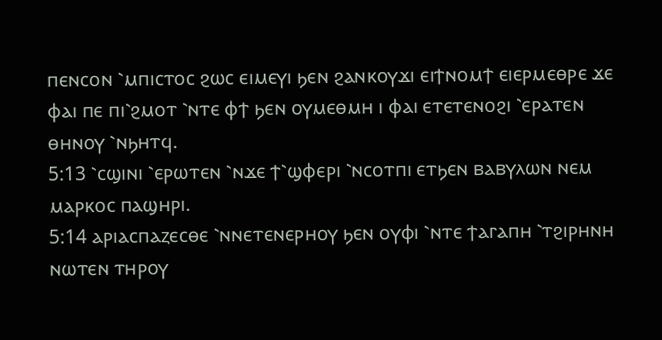ⲡⲉⲛⲥⲟⲛ ⳿ⲙⲡⲓⲥⲧⲟⲥ ϩⲱⲥ ⲉⲓⲙⲉⲩⲓ ϧⲉⲛ ϩⲁⲛⲕⲟⲩϫⲓ ⲉⲓϯⲛⲟⲙϯ ⲉⲓⲉⲣⲙⲉⲑⲣⲉ ϫⲉ ⲫⲁⲓ ⲡⲉ ⲡⲓ⳿ϩⲙⲟⲧ ⳿ⲛⲧⲉ ⲫϯ ϧⲉⲛ ⲟⲩⲙⲉⲑⲙⲏ ⲓ ⲫⲁⲓ ⲉⲧⲉⲧⲉⲛⲟϩⲓ ⳿ⲉⲣⲁⲧⲉⲛ ⲑⲏⲛⲟⲩ ⳿ⲛϧⲏⲧϥ.
5:13 ⳿ⲥϣⲓⲛⲓ ⳿ⲉⲣⲱⲧⲉⲛ ⳿ⲛϫⲉ ϯ⳿ϣⲫⲉⲣⲓ ⳿ⲛⲥⲟⲧⲡⲓ ⲉⲧϧⲉⲛ ⲃⲁⲃⲩⲗⲱⲛ ⲛⲉⲙ ⲙⲁⲣⲕⲟⲥ ⲡⲁϣⲏⲣⲓ.
5:14 ⲁⲣⲓⲁⲥⲡⲁⲍⲉⲥⲑⲉ ⳿ⲛⲛⲉⲧⲉⲛⲉⲣⲏⲟⲩ ϧⲉⲛ ⲟⲩⲫⲓ ⳿ⲛⲧⲉ ϯⲁⲅⲁⲡⲏ ⳿ⲧϩⲓⲣⲏⲛⲏ ⲛⲱⲧⲉⲛ ⲧⲏⲣⲟⲩ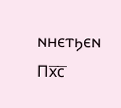ⲛⲏⲉⲧϧⲉⲛ Ⲡⲭ̅ⲥ̅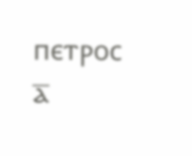ⲡⲉⲧⲣⲟⲥ ⲁ̅